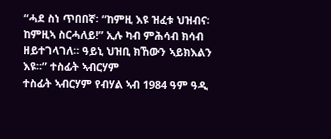“ሓደ ስነ ጥበበኛ፡ “ከምዚ እዩ ዝፈቱ ህዝብና፡ ከምዚኣ ስርሓለይ!” ኢሉ ካብ ምሕሳብ ክሳብ ዘይተገላገለ። ዓይኒ ህዝቢ ክኸውን ኣይክእልን እዩ።” ተስፊት ኣብርሃም
ተስፊት ኣብርሃም የብሃል ኣብ 1984 ዓም ዓዲ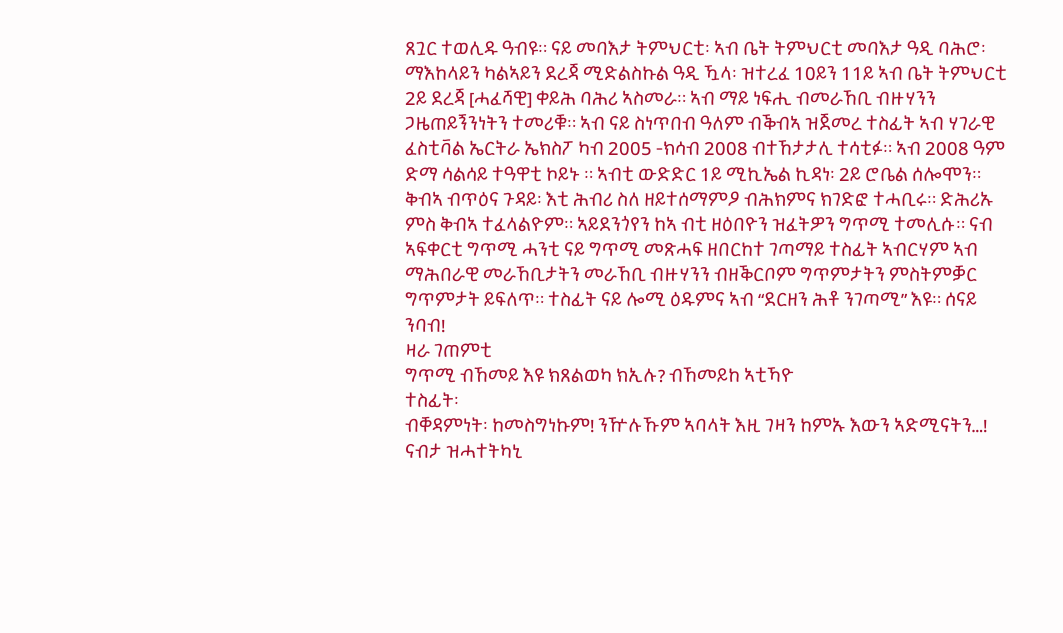ጸጓር ተወሊዱ ዓብዩ። ናይ መባእታ ትምህርቲ፡ ኣብ ቤት ትምህርቲ መባእታ ዓዲ ባሕሮ፡ ማእከላይን ካልኣይን ደረጃ ሚድልስኩል ዓዲ ዃላ፡ ዝተረፈ 10ይን 11ይ ኣብ ቤት ትምህርቲ 2ይ ደረጃ [ሓፈሻዊ] ቀይሕ ባሕሪ ኣስመራ። ኣብ ማይ ነፍሒ ብመራኸቢ ብዙሃንን ጋዜጠይኝንነትን ተመሪቑ። ኣብ ናይ ስነጥበብ ዓለም ብቕብኣ ዝጀመረ ተስፊት ኣብ ሃገራዊ ፈስቲቫል ኤርትራ ኤክስፖ ካብ 2005 -ክሳብ 2008 ብተኸታታሊ ተሳቲፉ። ኣብ 2008 ዓም ድማ ሳልሳይ ተዓዋቲ ኮይኑ ። ኣብቲ ውድድር 1ይ ሚኪኤል ኪዳነ፡ 2ይ ሮቤል ሰሎሞን። ቅብኣ ብጥዕና ጉዳይ፡ እቲ ሕብሪ ስለ ዘይተሰማምዖ ብሕክምና ክገድፎ ተሓቢሩ። ድሕሪኡ ምስ ቅብኣ ተፈላልዮም። ኣይደንጎየን ከኣ ብቲ ዘዕበዮን ዝፈትዎን ግጥሚ ተመሊሱ። ናብ ኣፍቀርቲ ግጥሚ ሓንቲ ናይ ግጥሚ መጽሓፍ ዘበርከተ ገጣማይ ተስፊት ኣብርሃም ኣብ ማሕበራዊ መራኸቢታትን መራኸቢ ብዙሃንን ብዘቕርቦም ግጥምታትን ምስትምቓር ግጥምታት ይፍለጥ። ተስፊት ናይ ሎሚ ዕዱምና ኣብ “ደርዘን ሕቶ ንገጣሚ” እዩ። ሰናይ ንባብ!
ዛራ ገጠምቲ
ግጥሚ ብኸመይ እዩ ክጸልወካ ክኢሉ? ብኸመይከ ኣቲኻዮ
ተስፊት፡
ብቐዳምነት፡ ከመስግነኩም! ንዅሉኹም ኣባላት እዚ ገዛን ከምኡ እውን ኣድሚናትን…! ናብታ ዝሓተትካኒ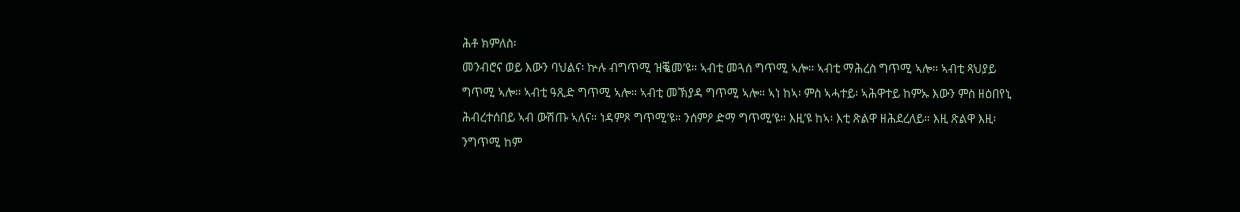ሕቶ ክምለስ፡
መንብሮና ወይ እውን ባህልና፡ ኵሉ ብግጥሚ ዝቘመ’ዩ። ኣብቲ መጓሰ ግጥሚ ኣሎ። ኣብቲ ማሕረስ ግጥሚ ኣሎ። ኣብቲ ጻህያይ ግጥሚ ኣሎ። ኣብቲ ዓጺድ ግጥሚ ኣሎ። ኣብቲ መኽያዳ ግጥሚ ኣሎ። ኣነ ከኣ፡ ምስ ኣሓተይ፡ ኣሕዋተይ ከምኡ እውን ምስ ዘዕበየኒ ሕብረተሰበይ ኣብ ውሽጡ ኣለና። ነዳምጾ ግጥሚ’ዩ። ንሰምዖ ድማ ግጥሚ’ዩ። እዚ’ዩ ከኣ፡ እቲ ጽልዋ ዘሕደረለይ። እዚ ጽልዋ እዚ፡ ንግጥሚ ከም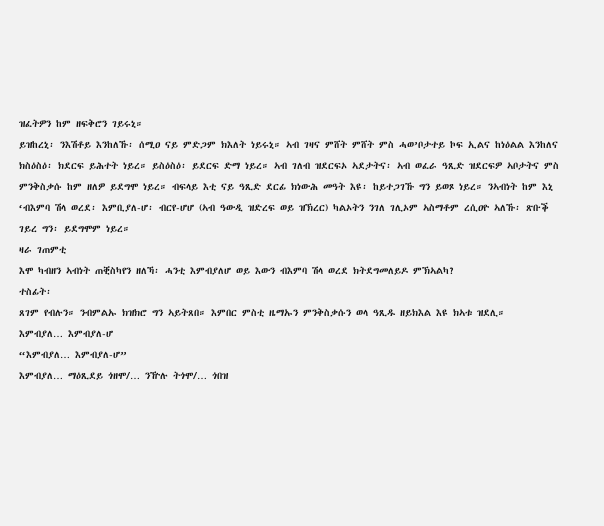ዝፈትዎን ከም ዘፍቅሮን ገይሩኒ።
ይዝከረኒ፡ ንእሽቶይ እንከለኹ፡ ሰሚዐ ናይ ምድጋም ክእለት ነይሩኒ። ኣብ ገዛና ምሸት ምሸት ምስ ሓወ’ቦታተይ ኮፍ ኢልና ከነዕልል እንከለና ክስዕስዕ፡ ክደርፍ ይሕተት ነይረ። ይስዕስዕ፡ ይደርፍ ድማ ነይረ። ኣብ ገለብ ዝደርፍኦ ኣደታትና፡ ኣብ ወፈራ ዓጺድ ዝደርፍዎ ኣቦታትና ምስ ምንቅስቃሱ ከም ዘለዎ ይደግሞ ነይረ። ብፍላይ እቲ ናይ ዓጺድ ደርፊ ክነውሕ መዓት እዩ፡ ከይተጋገኹ ግን ይወጾ ነይረ። ንኣብነት ከም እኒ ‘ብእምባ ሽላ ወረደ፡ እምቢያለ-ሆ፡ ብርየ-ሆሆ (ኣብ ዓውዲ ዝድረፍ ወይ ዝኽረር) ካልኦትን ንገለ ገሊኦም ኣስማቶም ረሲዐዮ ኣለኹ፡ ጽቡቕ ገይረ ግን፡ ይደግሞም ነይረ።
ዛራ ገጠምቲ
እሞ ካብዘን ኣብነት ጠቒስካየን ዘለኻ፡ ሓንቲ እምብያለሆ ወይ እውን ብእምባ ሽላ ወረደ ክትደግመለይዶ ምኽኣልካ?
ተስፊት፡
ጸገም የብሉን። ንብምልኡ ክዝክሮ ግን ኣይትጸበ። እምበር ምስቲ ዜማኡን ምንቅስቃሱን ወላ ዓጺዱ ዘይክእል እዩ ክኣቱ ዝደሊ።
እምብያለ… እምብያለ-ሆ
“እምብያለ… እምብያለ-ሆ”
እምብያለ… ማዕጺደይ ጎዘሞ/… ንዅሉ ትጎሞ/… ጎበዝ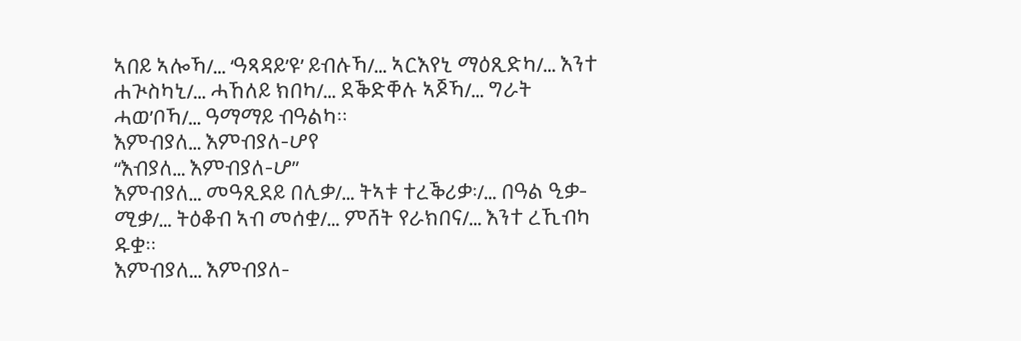ኣበይ ኣሎኻ/… ‘ዓጻዳይ’ዩ’ ይብሉኻ/… ኣርእየኒ ማዕጺድካ/… እንተ ሐጒስካኒ/… ሓኸለይ ክበካ/… ደቕድቐሉ ኣጆኻ/… ግራት ሓወ’ቦኻ/… ዓማማይ ብዓልካ።
እምብያለ… እምብያለ-ሆየ
“እብያለ… እምብያለ-ሆ”
እምብያለ… መዓጺደይ በሊቃ/… ትኣቱ ተረቕሪቃ፡/… በዓል ዒቃ-ሚቃ/… ትዕቆብ ኣብ መሰቋ/… ምሸት የራክበና/… እንተ ረኺብካ ዱቋ።
እምብያለ… እምብያለ-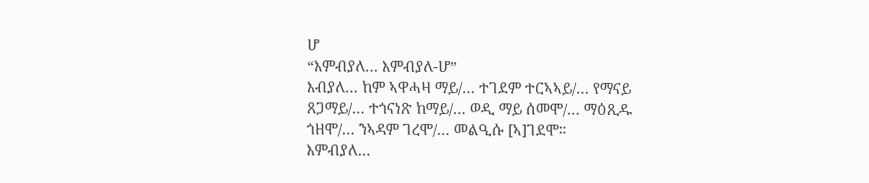ሆ
“እምብያለ… እምብያለ-ሆ”
እብያለ… ከም ኣዋሓዛ ማይ/… ተገደም ተርኣኣይ/… የማናይ ጸጋማይ/… ተጎናነጽ ከማይ/… ወዲ ማይ ሰመሞ/… ማዕጺዱ ጎዘሞ/… ንኣዳም ገረሞ/… መልዒሱ [ኣ]ገደሞ።
እምብያለ…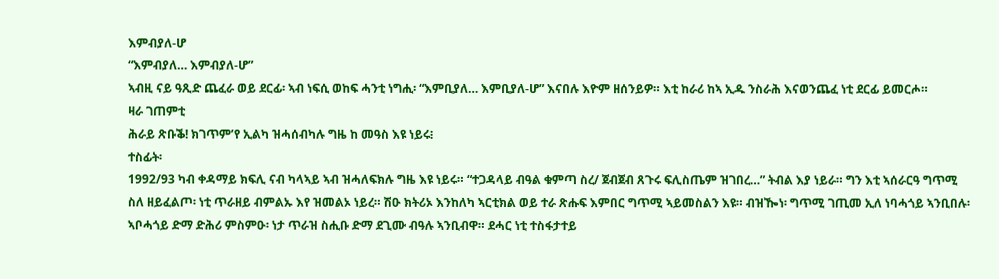እምብያለ-ሆ
“እምብያለ… እምብያለ-ሆ”
ኣብዚ ናይ ዓጺድ ጨፈራ ወይ ደርፊ፡ ኣብ ነፍሲ ወከፍ ሓንቲ ነግሒ፡ “እምቢያለ… እምቢያለ-ሆ” እናበሉ እዮም ዘሰንይዎ። እቲ ከራሪ ከኣ ኢዱ ንስራሕ እናወንጨፈ ነቲ ደርፊ ይመርሖ።
ዛራ ገጠምቲ
ሕራይ ጽቡቕ! ክገጥም’የ ኢልካ ዝሓሰብካሉ ግዜ ከ መዓስ እዩ ነይሩ፧
ተስፊት፡
1992/93 ካብ ቀዳማይ ክፍሊ ናብ ካላኣይ ኣብ ዝሓለፍክሉ ግዜ እዩ ነይሩ። “ተጋዳላይ ብዓል ቁምጣ ስረ/ ጀብጀብ ጸጉሩ ፍሊስጤም ዝገበረ…” ትብል እያ ነይራ። ግን እቲ ኣሰራርዓ ግጥሚ ስለ ዘይፈልጦ፡ ነቲ ጥራዘይ ብምልኡ እየ ዝመልኦ ነይረ። ሽዑ ክትሪኦ እንከለካ ኣርቲክል ወይ ተራ ጽሑፍ እምበር ግጥሚ ኣይመስልን እዩ። ብዝዀነ፡ ግጥሚ ገጢመ ኢለ ነባሓጎይ ኣንቢበሉ፡ ኣቦሓጎይ ድማ ድሕሪ ምስምዑ፡ ነታ ጥራዝ ስሒቡ ድማ ደጊሙ ብዓሉ ኣንቢብዋ። ደሓር ነቲ ተስፋታተይ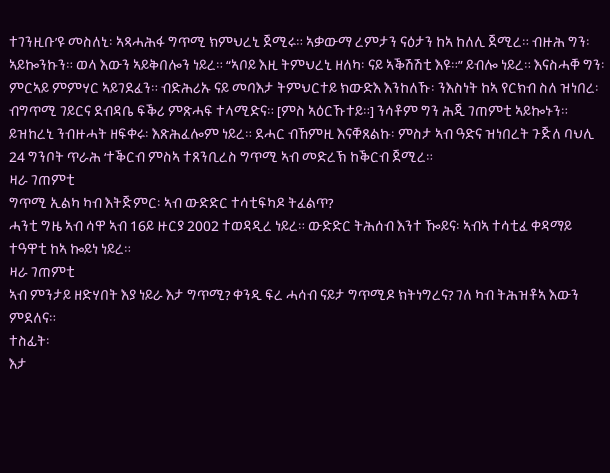ተገንዚቡ’ዩ መስለኒ፡ ኣጻሓሕፋ ግጥሚ ክምህረኒ ጀሚሩ። ኣቃውማ ረምታን ናዕታን ከኣ ከለሊ ጀሚረ። ብዙሕ ግን፡ ኣይኰንኩን። ወላ እውን ኣይቅበሎን ነይረ። “ኣቦይ እዚ ትምህረኒ ዘለካ፡ ናይ ኣቕሽሽቲ እዩ።” ይብሎ ነይረ። እናስሓቐ ግን፡ ምርኣይ ምምሃር ኣይገደፈን። ብድሕሪኡ ናይ መባእታ ትምህርተይ ክውድእ እንከለኹ፡ ንእስነት ከኣ የርክብ ስለ ዝነበረ፡ ብግጥሚ ገይርና ደብዳቤ ፍቕሪ ምጽሓፍ ተላሚድና። [ምስ ኣዕርኹተይ።] ንሳቶም ግን ሕጂ ገጠምቲ ኣይኰኑን። ይዝከረኒ ንብዙሓት ዘፍቀሩ፡ እጽሕፈሎም ነይረ። ደሓር ብኸምዚ እናቐጸልኩ፡ ምስታ ኣብ ዓድና ዝነበረት ጉጅለ ባህሊ 24 ግንቦት ጥራሕ ‘ተቕርብ ምስኣ ተጸንቢረስ ግጥሚ ኣብ መድረኽ ከቕርብ ጀሚረ።
ዛራ ገጠምቲ
ግጥሚ ኢልካ ካብ እትጅምር፡ ኣብ ውድድር ተሳቲፍካዶ ትፈልጥ?
ሓንቲ ግዜ ኣብ ሳዋ ኣብ 16ይ ዙርያ 2002 ተወዳዲረ ነይረ። ውድድር ትሕሰብ እንተ ዀይና፡ ኣብኣ ተሳቲፈ ቀዳማይ ተዓዋቲ ከኣ ኰይነ ነይረ።
ዛራ ገጠምቲ
ኣብ ምንታይ ዘድሃበት እያ ነይራ እታ ግጥሚ? ቀንዲ ፍረ ሓሳብ ናይታ ግጥሚዶ ክትነግረና? ገለ ካብ ትሕዝቶኣ እውን ምደለና።
ተስፊት፡
እታ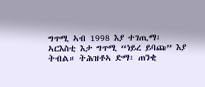ግጥሚ ኣብ 1998 እያ ተገጢማ፡ ኣርእስቲ እታ ግጥሚ “ነይረ ይባጩ” እያ ትብል። ትሕዝቶኣ ድማ፡ ጠንቂ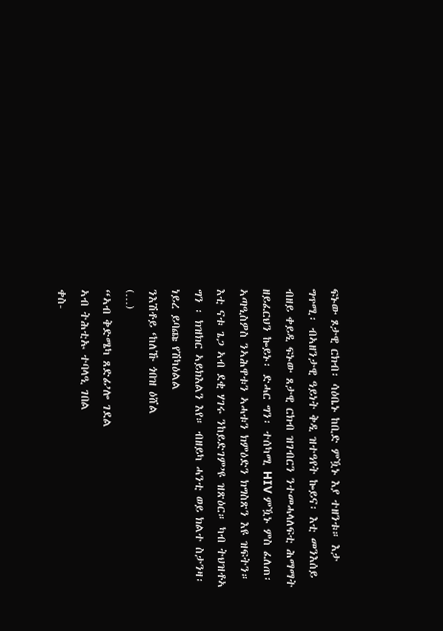ፍኑው ጾታዊ ርክብ፡ ሳዕቤኑ ከቢድ ምዃኑ እያ ተዘንቱ። እታ ግጥሚ፡ ብኣዘንታዊ ዓይነት ቅዲ ዝተዓየት ኰይና፡ እቲ መንእሰይ ብዘይ ቀይዲ ፍኑው ጸታዊ ርክብ ዝገብርን ንተመሓላለፍቲ ሕማማት ዘይፈርህን ኰይኑ፡ ድሓር ግን፡ ተሰካሚ HIV ምዃኑ ምስ ፈለጠ፡ ኣጣዒስዎስ ንኣሕዋቱን ኣሓቱን ክምዕድን ክግስጽን እዩ ዝፍትን። እቲ ናቱ ጌጋ ኣብ ደቂ ሃገሩ ንከይድገም’ዩ ዝጽዕር። ካብ ትህዝቶኣ ግን ፡ ክዝክር ኣይክእልን እየ። ብዘይካ ሓንቲ ወይ ክልተ ስታንዛ፡
ነይረ ይባጩ የሽካዕልል
ንእሽቶይ ‘ከለኹ ጎበዝ ዕሸል
(…)
“ኣብ ቅድሜካ ጸድፊ’ሎ ገደል
ኣብ ትሕቲኡ ተባላዒ ገበል
ቀስ-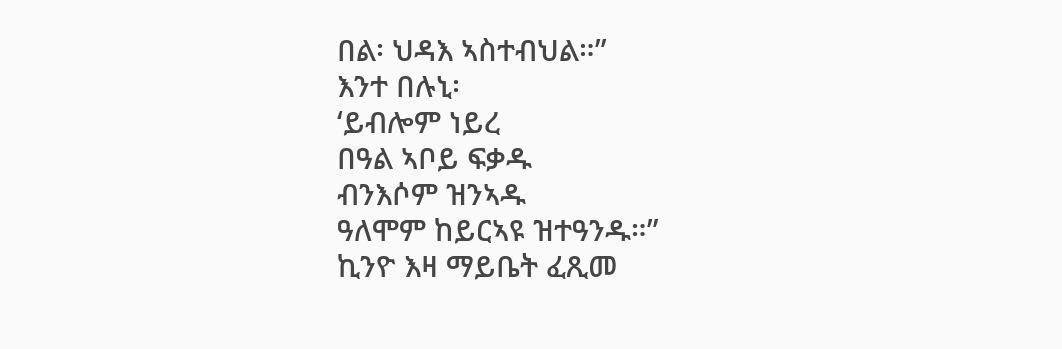በል፡ ህዳእ ኣስተብህል።”
እንተ በሉኒ፡
‘ይብሎም ነይረ
በዓል ኣቦይ ፍቃዱ
ብንእሶም ዝንኣዱ
ዓለሞም ከይርኣዩ ዝተዓንዱ።”
ኪንዮ እዛ ማይቤት ፈጺመ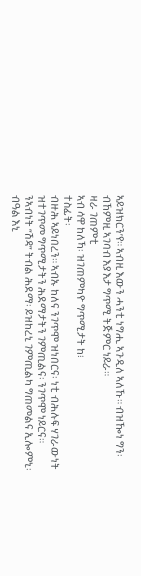ኣይዝክርን’የ። ኣብዚ እውን ሓንቲ ነግሒ ኣጉዲለ ኣለኹ። ብዝዀነ ግን፡ ብኸምዚ ኣገባብ እያ እታ ግጥሚ ትጅምር ነይራ።
ዛራ ገጠምቲ
ኣብ ሳዋ ከለኻ፡ ዝገጠምካዮ ግጥሚታት ከ፧
ተስፊት፡
ብዙሕ ኣይነበረን። ኣብኡ ከለና ንገጥሞ ዝነበርና፡ ነቲ ብሕሉፍ ሃገራውነት ዝተገጥመ ግጥሚታትን ሕደማታትን ገምጢልና፡ ንገጥሞ ነይርና። ንኣብነት “ሽዳ” ትብል ሕደማ፡ ይዝከረኒ ገምጢልካ ግጠመልና ኢሎምኒ፡ ብዓል እኒ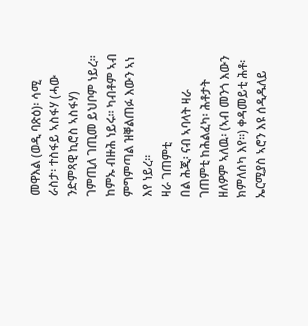መዋእል (ወዲ ባጽዕ)፡ ሳሚ ራስታ፡ ተስፋይ ኣስፋሃ (ሓው ንድምጻዊ ኪሮስ ኣስፋሃ) ገምጢለ ገጢመ ይህቦም ነይረ። ከምኡ ብዙሕ ነይሩ። ካብቶም ኣብ ምግምጣል ዝቐልጠፉ እውን ኣነ እየ ነይረ።
ዛራ ገጠምቲ
በል ሕጂ፡ ናብ ኣባላት ዛራ ገጠምቲ ከሕልፈካ፡ ሕቶታት ዘለዎም ኣለዉ፡ (ኣብ መንጎ እውን ክምለሰካ እየ።) ቀዳመይቲ ሕቶ፡ ኤርሚያስ ኣሮን እዩ ሰዲዱለይ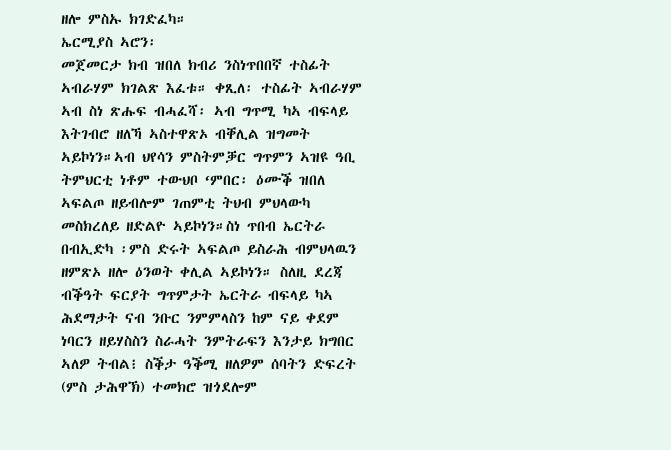ዘሎ ምስኡ ክገድፈካ።
ኤርሚያስ ኣሮን፡
መጀመርታ ክብ ዝበለ ክብሪ ንስነጥበበኛ ተስፊት ኣብራሃም ክገልጽ እፈቱ። ቀጺለ፡ ተስፊት ኣብራሃም ኣብ ስነ ጽሑፍ ብሓፈሻ፡ ኣብ ግጥሚ ካኣ ብፍላይ እትገብሮ ዘለኻ ኣስተዋጽኦ ብቐሊል ዝግመት ኣይኮነን።ኣብ ህየሳን ምስትምቓር ግጥምን ኣዝዩ ዓቢ ትምህርቲ ነቶም ተውህቦ ‘ምበር፡ ዕሙቕ ዝበለ ኣፍልጦ ዘይብሎም ገጠምቲ ትህብ ምህላውካ መስክረለይ ዘድልዮ ኣይኮነን።ስነ ጥበብ ኤርትራ በብኢድካ ፡ምስ ድሩት ኣፍልጦ ይስራሕ ብምህላዉን ዘምጽኦ ዘሎ ዕንወት ቀሊል ኣይኮነን። ስለዚ ደረጃ ብቕዓት ፍርያት ግጥምታት ኤርትራ ብፍላይ ካኣ ሕደማታት ናብ ንቡር ንምምላስን ከም ናይ ቀደም ነባርን ዘይሃስስን ስራሓት ንምትራፍን እንታይ ክግበር ኣለዎ ትብል፧ ስቕታ ዓቕሚ ዘለዎም ሰባትን ድፍረት (ምስ ታሕዋኽ) ተመክሮ ዝጎደሎም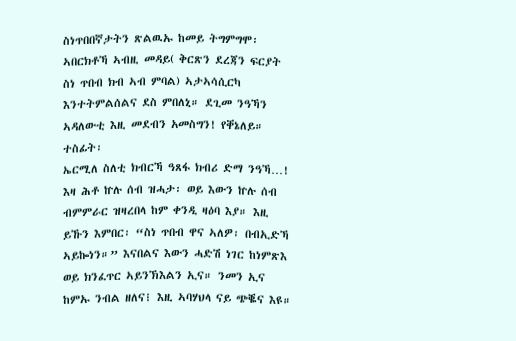ስነጥበበኛታትን ጽልዉኡ ከመይ ትግምግሞ፡ ኣበርክቶኻ ኣብዚ መዳይ( ቅርጽን ደረጃን ፍርያት ስነ ጥበብ ክብ ኣብ ምባል) ኣታኣሳሲርካ እንተትምልሰልና ደስ ምበለኒ። ደጊመ ንዓኻን ኣዳለውቲ እዚ መደብን አመስግን! የቐኔለይ።
ተስፊት፡
ኤርሚለ ስለቲ ክብርኻ ዓጸፋ ክብሪ ድማ ንዓኻ…!
እዛ ሕቶ ኵሉ ሰብ ዝሓታ፡ ወይ እውን ኵሉ ሰብ ብምምራር ዝዛረበላ ከም ቀንዲ ዛዕባ እያ። እዚ ይኹን እምበር፡ “ስነ ጥበብ ዋና ኣለዎ፡ በብኢድኻ ኣይኰነን።” እናበልና እውን ሓድሽ ነገር ከነምጽእ ወይ ክንፈጥር ኣይንኽእልን ኢና። ንመን ኢና ከምኡ ንብል ዘለና፧ እዚ ኣባሃህላ ናይ ጭቘና እዩ።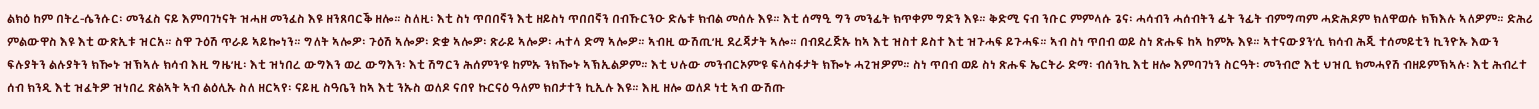ልክዕ ከም በትረ-ሴንሱር፡ መንፈስ ናይ እምባገነናት ዝሓዘ መንፈስ እዩ ዘንጸባርቕ ዘሎ። ስለዚ፡ እቲ ስነ ጥበበኛን እቲ ዘይስነ ጥበበኛን በብኹርንዑ ድሌቱ ክብል መሰሉ እዩ። እቲ ሰማዒ ግን መንፊት ክጥቀም ግድን እዩ። ቅድሚ ናብ ንቡር ምምላሱ ጌና፡ ሓሳብን ሓሰብትን ፊት ንፊት ብምግጣም ሓድሕዶም ክለዋወሱ ክኽእሉ ኣለዎም። ድሕሪ ምልውዋስ እዩ እቲ ውጽኢቱ ዝርአ። ስዋ ጉዕሽ ጥራይ ኣይኰነን። ግለት ኣሎዎ፡ ጉዕሽ ኣሎዎ፡ ድቋ ኣሎዎ፡ ጽራይ ኣሎዎ፡ ሓተላ ድማ ኣሎዎ። ኣብዚ ውሽጢ’ዚ ደረጃታት ኣሎ። በብደረጅኡ ከኣ እቲ ዝስተ ይስተ እቲ ዝጉሓፍ ይጉሓፍ። ኣብ ስነ ጥበብ ወይ ስነ ጽሑፍ ከኣ ከምኡ እዩ። ኣተናውያን’ሲ ክሳብ ሕጂ ተሰመይቲን ኪንዮኡ እውን ፍሉያትን ልሉያትን ክዀኑ ዝኽኣሉ ክሳብ እዚ ግዜ’ዚ፡ እቲ ዝነበረ ውግእን ወረ ውግእን፡ እቲ ሽግርን ሕሰምን’ዩ ከምኡ ንክዀኑ ኣኽኢልዎም። እቲ ህሉው መንብርኦም’ዩ ፍላስፋታት ክዀኑ ሓጊዝዎም። ስነ ጥበብ ወይ ስነ ጽሑፍ ኤርትራ ድማ፡ ብሰንኪ እቲ ዘሎ እምባገነን ስርዓት፡ መንብሮ እቲ ህዝቢ ክመሓየሽ ብዘይምኽኣሉ፡ እቲ ሕብረተ ሰብ ክንዲ እቲ ዝፈትዎ ዝነበረ ጽልኣት ኣብ ልዕሊኡ ስለ ዘርኣየ፡ ናይዚ ስዓቤን ከኣ እቲ ንኡስ ወለዶ ናበየ ኩርናዕ ዓለም ክበታተን ኪኢሉ እዩ። እዚ ዘሎ ወለዶ ነቲ ኣብ ውሽጡ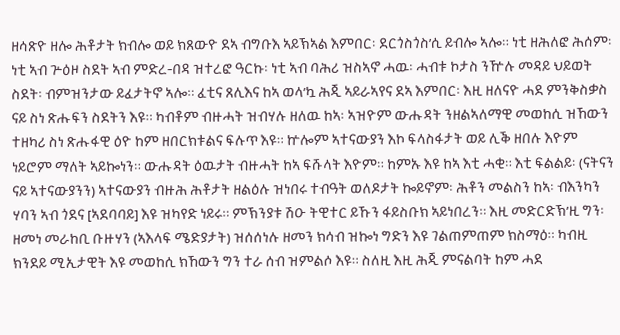ዘሳጽዮ ዘሎ ሕቶታት ክብሎ ወይ ክጸውዮ ደኣ ብግቡእ ኣይኽኣል እምበር፡ ደርጎስጎስ’ሲ ይብሎ ኣሎ። ነቲ ዘሕለፎ ሕሰም፡ ነቲ ኣብ ጕዕዞ ስደት ኣብ ምድረ-በዳ ዝተረፎ ዓርኩ፡ ነቲ ኣብ ባሕሪ ዝስኣኖ ሓዉ፡ ሓብቱ ኮታስ ንዅሉ መዳይ ህይወት ስደት፡ ብምዝንታው ይፈታትኖ ኣሎ። ፈቲና ጸሊእና ከኣ ወላ’ኳ ሕጂ ኣይራኣየና ደኣ እምበር፡ እዚ ዘለናዮ ሓደ ምንቅስቃስ ናይ ስነ ጽሑፍን ስደትን እዩ። ካብቶም ብዙሓት ዝብሃሉ ዘለዉ ከኣ፡ ኣዝዮም ውሑዳት ንዘልኣለማዊ መወከሲ ዝኸውን ተዘካሪ ስነ ጽሑፋዊ ዕዮ ከም ዘበርክቱልና ፍሉጥ እዩ። ኵሎም ኣተናውያን እኮ ፍላስፋታት ወይ ሊቕ ዘበሉ እዮም ነይሮም ማለት ኣይኰነን። ውሑዳት ዕዉታት ብዙሓት ከኣ ፍሹላት እዮም። ከምኡ እዩ ከኣ እቲ ሓቂ። እቲ ፍልልይ፡ (ናትናን ናይ ኣተናውያንን) ኣተናውያን ብዙሕ ሕቶታት ዘልዕሉ ዝነበሩ ተብዓት ወለዶታት ኰይኖም፡ ሕቶን መልስን ከኣ፡ ብእንካን ሃባን ኣብ ጎደና [ኣደባባይ] እዩ ዝካየድ ነይሩ። ምኽንያቱ ሽዑ ትዊተር ይኹን ፋይስቡክ ኣይነበረን። እዚ መድርድኽ’ዚ ግን፡ ዘመነ መራከቢ ቡዙሃን (ኣእላፍ ሜድያታት) ዝሰሰነሉ ዘመን ክሳብ ዝኰነ ግድን እዩ ገልጠምጠም ክስማዕ። ካብዚ ክንደይ ሚኢታዊት እዩ መወከሲ ክኸውን ግን ተራ ሰብ ዝምልሶ እዩ። ስለዚ እዚ ሕጂ ምናልባት ከም ሓደ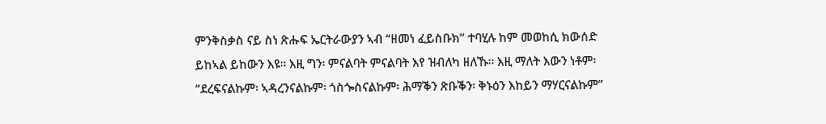ምንቅስቃስ ናይ ስነ ጽሑፍ ኤርትራውያን ኣብ “ዘመነ ፈይስቡክ” ተባሂሉ ከም መወከሲ ክውሰድ ይከኣል ይከውን እዩ። እዚ ግን፡ ምናልባት ምናልባት እየ ዝብለካ ዘለኹ። እዚ ማለት እውን ነቶም፡ “ደረፍናልኩም፡ ኣዳረንናልኩም፡ ጎስጐስናልኩም፡ ሕማቕን ጽቡቕን፡ ቅኑዕን እከይን ማሃርናልኩም”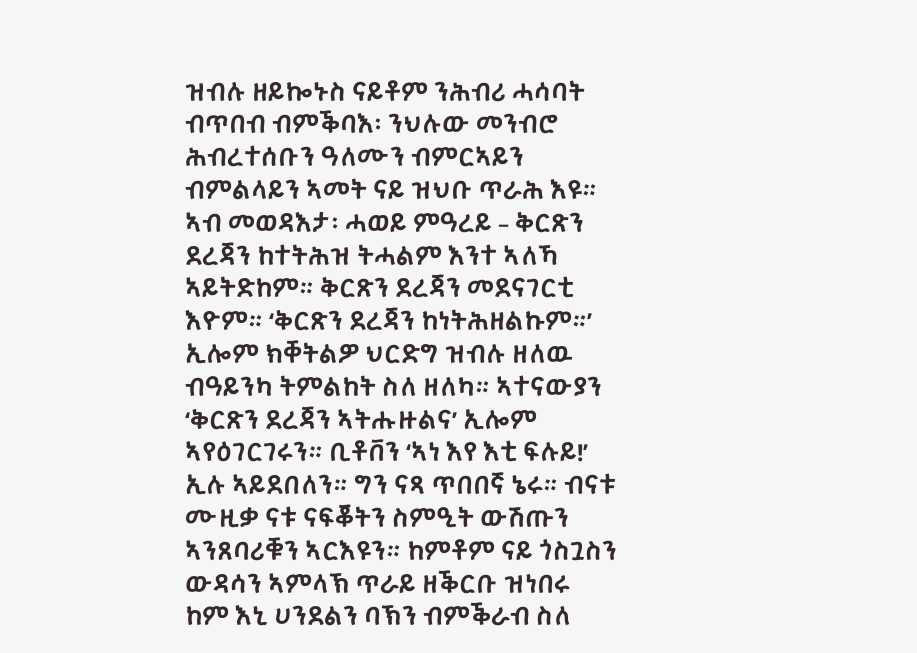ዝብሉ ዘይኰኑስ ናይቶም ንሕብሪ ሓሳባት ብጥበብ ብምቕባእ፡ ንህሉው መንብሮ ሕብረተሰቡን ዓለሙን ብምርኣይን ብምልላይን ኣመት ናይ ዝህቡ ጥራሕ እዩ።
ኣብ መወዳእታ፡ ሓወይ ምዓረይ – ቅርጽን ደረጃን ከተትሕዝ ትሓልም እንተ ኣለኻ ኣይትድከም። ቅርጽን ደረጃን መደናገርቲ እዮም። ‘ቅርጽን ደረጃን ከነትሕዘልኩም።’ ኢሎም ክቐትልዎ ህርድግ ዝብሉ ዘለዉ ብዓይንካ ትምልከት ስለ ዘለካ። ኣተናውያን ‘ቅርጽን ደረጃን ኣትሑዙልና’ ኢሎም ኣየዕገርገሩን። ቢቶቨን ‘ኣነ እየ እቲ ፍሉይ!’ ኢሉ ኣይደበለን። ግን ናጻ ጥበበኛ ኔሩ። ብናቱ ሙዚቃ ናቱ ናፍቖትን ስምዒት ውሽጡን ኣንጸባሪቑን ኣርእዩን። ከምቶም ናይ ጎስጓስን ውዳሳን ኣምላኽ ጥራይ ዘቕርቡ ዝነበሩ ከም እኒ ሀንደልን ባኽን ብምቕራብ ስለ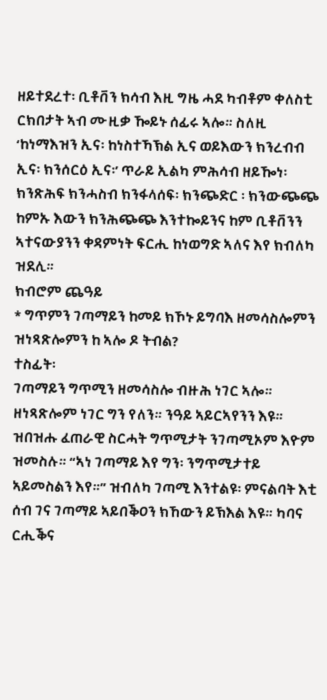ዘይተደረተ፡ ቢቶቨን ክሳብ እዚ ግዜ ሓደ ካብቶም ቀለስቲ ርክበታት ኣብ ሙዚቃ ዀይኑ ሰፊሩ ኣሎ። ስለዚ ‘ከነማእዝን ኢና፡ ከነስተኻኽል ኢና ወይእውን ክንረብብ ኢና፡ ክንሰርዕ ኢና፡’ ጥራይ ኢልካ ምሕሳብ ዘይዀነ፡ ክንጽሕፍ ክንሓስብ ክንፋላሰፍ፡ ክንጭድር ፡ ክንውጭጭ ከምኡ እውን ክንሕጭጭ እንተኰይንና ከም ቢቶቨንን ኣተናውያንን ቀዳምነት ፍርሒ ከነወግድ ኣለና እየ ክብለካ ዝደሊ።
ክብሮም ጨዓይ
* ግጥምን ገጣማይን ከመይ ክኾኑ ይግባእ ዘመሳስሎምን ዝነጻጽሎምን ከ ኣሎ ዶ ትብል?
ተስፊት፡
ገጣማይን ግጥሚን ዘመሳስሎ ብዙሕ ነገር ኣሎ። ዘነጻጽሎም ነገር ግን የለን። ንዓይ ኣይርኣየንን እዩ። ዝበዝሑ ፈጠራዊ ስርሓት ግጥሚታት ንገጣሚኦም እዮም ዝመስሉ። “ኣነ ገጣማይ እየ ግን፡ ንግጥሚታተይ ኣይመስልን እየ።” ዝብለካ ገጣሚ እንተልዩ፡ ምናልባት እቲ ሰብ ገና ገጣማይ ኣይበቕዐን ክኸውን ይኽእል እዩ። ካባና ርሒቕና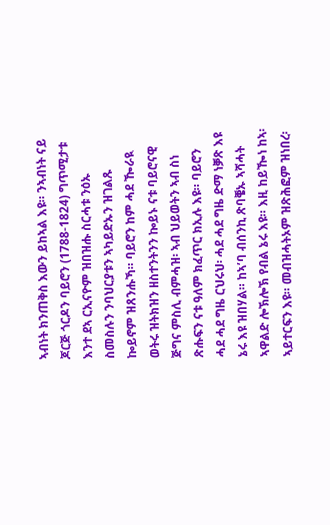ኣብነት ክንጠቅስ እውን ይከኣል እዩ። ንኣብነት ናይ ጆርጅ ጎርዶን ባይሮን (1788-1824) ግጥሚታቱ እንተ ደኣ ርኢናዮም ዝበዝሑ ስርሓቱ ንዕኡ ስመስሉን ንባህርያቱን ኣካይድኡን ዝገልጹ ኰይኖም ዝጸንሑኻ። ባይሮን ከም ሓደ ዀራዪ ወትሩ ዝትክዝን ዘስተንትንን ኰይኑ ናቱ ባይሮናዊ ጅግና ምስሊ ብምሓዝ፡ ኣብ ህይወትን ኣብ ስነ ጽሑፍን ናቱ ዓለም ክፈጥር ክኢሉ እዩ። ባይሮን ሓደ ሓደ ግዜ ርህሩህ፡ ሓደ ሓደ ግዜ ድማ ነቓጽ እዩ ኔሩ እዩ ዝበሃል። ከኣ’ባ ብሰንኪ ጽባቔኡ ኣሻሓት ኣዋልድ ሎኽሎኽ የብል ኔሩ እዩ። እዚ ከይዀነ ከኣ፡ ኣይተርፍን እዩ። መብዝሓትኦም ዝጽሕፎም ዝነበረ፡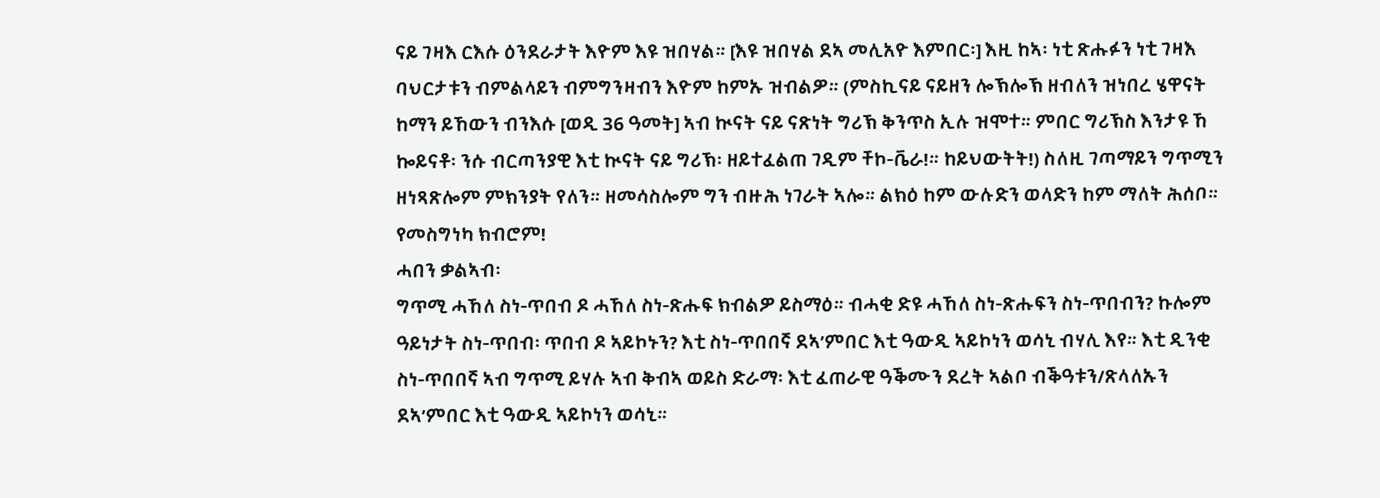ናይ ገዛእ ርእሱ ዕንደራታት እዮም እዩ ዝበሃል። [እዩ ዝበሃል ደኣ መሊአዮ እምበር፡] እዚ ከኣ፡ ነቲ ጽሑፉን ነቲ ገዛእ ባህርታቱን ብምልላይን ብምግንዛብን እዮም ከምኡ ዝብልዎ። (ምስኪናይ ናይዘን ሎኽሎኽ ዘብለን ዝነበረ ሄዋናት ከማን ይኸውን ብንእሱ [ወዲ 36 ዓመት] ኣብ ኲናት ናይ ናጽነት ግሪኽ ቅንጥስ ኢሉ ዝሞተ። ምበር ግሪኽስ እንታዩ ኸ ኰይናቶ፡ ንሱ ብርጣንያዊ እቲ ኲናት ናይ ግሪኽ፡ ዘይተፈልጠ ገዲም ቸኮ-ቬራ!። ከይህውትት!) ስለዚ ገጣማይን ግጥሚን ዘነጻጽሎም ምክንያት የለን። ዘመሳስሎም ግን ብዙሕ ነገራት ኣሎ። ልክዕ ከም ውሉድን ወላድን ከም ማለት ሕሰቦ። የመስግነካ ክብሮም!
ሓበን ቃልኣብ፡
ግጥሚ ሓኸለ ስነ-ጥበብ ዶ ሓኸለ ስነ-ጽሑፍ ክብልዎ ይስማዕ። ብሓቂ ድዩ ሓኸለ ስነ-ጽሑፍን ስነ-ጥበብን? ኩሎም ዓይነታት ስነ-ጥበብ፡ ጥበብ ዶ ኣይኮኑን? እቲ ስነ-ጥበበኛ ደኣ’ምበር እቲ ዓውዲ ኣይኮነን ወሳኒ ብሃሊ እየ። እቲ ዲንቂ ስነ-ጥበበኛ ኣብ ግጥሚ ይሃሉ ኣብ ቅብኣ ወይስ ድራማ፡ እቲ ፈጠራዊ ዓቕሙን ደረት ኣልቦ ብቕዓቱን/ጽላለኡን ደኣ’ምበር እቲ ዓውዲ ኣይኮነን ወሳኒ።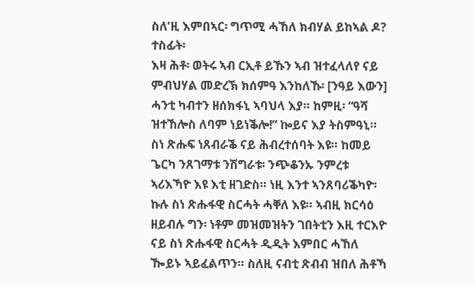ስለ’ዚ እምበኣር፡ ግጥሚ ሓኸለ ክብሃል ይከኣል ዶ?
ተስፊት፡
እዛ ሕቶ፡ ወትሩ ኣብ ርኢቶ ይኹን ኣብ ዝተፈላለየ ናይ ምብህሃል መድረኽ ክሰምዓ እንከለኹ፡ [ንዓይ እውን] ሓንቲ ካብተን ዘሰክፋኒ ኣባህላ እያ። ከምዚ፡ “ዓሻ ዝተኸሎስ ለባም ነይነቕሎ!” ኰይና እያ ትስምዓኒ። ስነ ጽሑፍ ነጸብራቕ ናይ ሕብረተሰባት እዩ። ከመይ ጌርካ ንጸገማቱ ንሽግራቱ፡ ንጭቆንኡ ንምረቱ ኣሪእኻዮ እዩ እቲ ዘገድስ። ነዚ እንተ ኣንጸባሪቕካዮ፡ ኩሉ ስነ ጽሑፋዊ ስርሓት ሓቐለ እዩ። ኣብዚ ክርሳዕ ዘይብሉ ግን፡ ነቶም መዝመዝትን ገበትቲን እዚ ተርእዮ ናይ ስነ ጽሑፋዊ ስርሓት ዲዲት እምበር ሓኸለ ዀይኑ ኣይፈልጥን። ስለዚ ናብቲ ጽብብ ዝበለ ሕቶኻ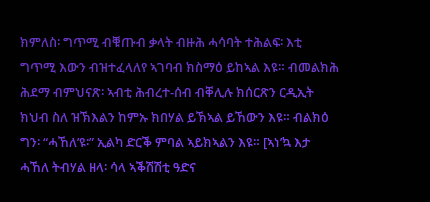ክምለስ፡ ግጥሚ ብቑጡብ ቃላት ብዙሕ ሓሳባት ተሕልፍ፡ እቲ ግጥሚ እውን ብዝተፈላለየ ኣገባብ ክስማዕ ይከኣል እዩ። ብመልክሕ ሕደማ ብምህናጽ፡ ኣብቲ ሕብረተ-ሰብ ብቐሊሉ ክሰርጽን ርዲኢት ክህብ ስለ ዝኽእልን ከምኡ ክበሃል ይኽኣል ይኸውን እዩ። ብልክዕ ግን፡ “ሓኸለ’ዩ፡” ኢልካ ድርቕ ምባል ኣይክኣልን እዩ። [ኣነ’ኳ እታ ሓኸለ ትብሃል ዘላ፡ ሳላ ኣቕሽሽቲ ዓድና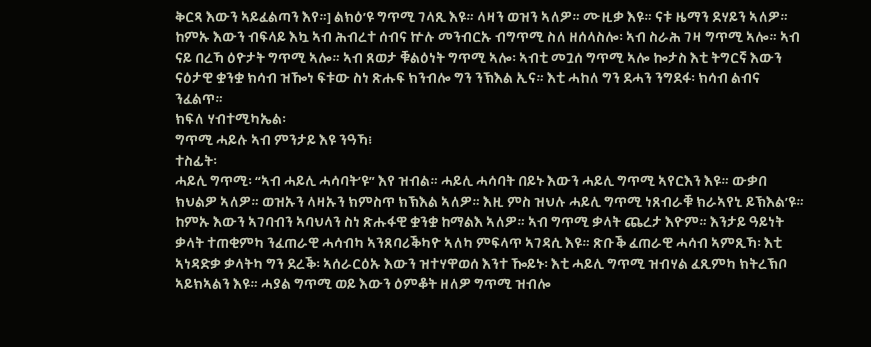ቅርጻ እውን ኣይፈልጣን እየ።] ልክዕ’ዩ ግጥሚ ገላጺ እዩ። ላዛን ወዝን ኣለዎ። ሙዚቃ እዩ። ናቱ ዜማን ደሃይን ኣለዎ። ከምኡ እውን ብፍላይ እኳ ኣብ ሕብረተ ሰብና ኵሉ መንብርኡ ብግጥሚ ስለ ዘሰላስሎ፡ ኣብ ስራሕ ገዛ ግጥሚ ኣሎ። ኣብ ናይ በረኻ ዕዮታት ግጥሚ ኣሎ። ኣብ ጸወታ ቑልዕነት ግጥሚ ኣሎ፡ ኣብቲ መጓሰ ግጥሚ ኣሎ ኰታስ እቲ ትግርኛ እውን ናዕታዊ ቋንቋ ክሳብ ዝዀነ ፍቱው ስነ ጽሑፍ ክንብሎ ግን ንኽእል ኢና። እቲ ሓከለ ግን ደሓን ንግደፋ፡ ክሳብ ልብና ንፈልጥ።
ክፍለ ሃብተሚካኤል፡
ግጥሚ ሓይሉ ኣብ ምንታይ እዩ ንዓኻ፧
ተስፊት፡
ሓይሊ ግጥሚ፡ “ኣብ ሓይሊ ሓሳባት’ዩ” እየ ዝብል። ሓይሊ ሓሳባት በይኑ እውን ሓይሊ ግጥሚ ኣየርእን እዩ። ውቃበ ክህልዎ ኣለዎ። ወዝኡን ላዛኡን ክምስጥ ክኽእል ኣለዎ። እዚ ምስ ዝህሉ ሓይሊ ግጥሚ ነጸብራቑ ክራኣየኒ ይኽእል’ዩ። ከምኡ እውን ኣገባብን ኣባህላን ስነ ጽሑፋዊ ቋንቋ ከማልእ ኣለዎ። ኣብ ግጥሚ ቃላት ጨረታ እዮም። እንታይ ዓይነት ቃላት ተጠቂምካ ንፈጠራዊ ሓሳብካ ኣንጸባሪቕካዮ ኣለካ ምፍላጥ ኣገዳሲ እዩ። ጽቡቕ ፈጠራዊ ሓሳብ ኣምጺኻ፡ እቲ ኣነዳድቃ ቃላትካ ግን ደረቕ፡ ኣሰራርዕኡ እውን ዝተሃዋወሰ እንተ ዀይኑ፡ እቲ ሓይሊ ግጥሚ ዝብሃል ፈጺምካ ክትረኽቦ ኣይክኣልን እዩ። ሓያል ግጥሚ ወይ እውን ዕምቆት ዘለዎ ግጥሚ ዝብሎ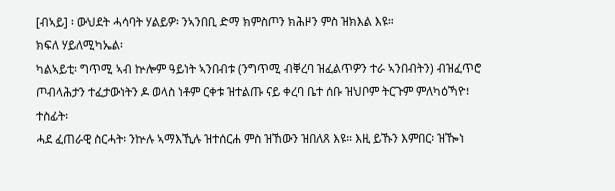[ብኣይ] ፡ ውህደት ሓሳባት ሃልይዎ፡ ንኣንበቢ ድማ ክምስጦን ክሕዞን ምስ ዝክእል እዩ።
ክፍለ ሃይለሚካኤል፡
ካልኣይቲ፡ ግጥሚ ኣብ ኵሎም ዓይነት ኣንበብቱ (ንግጥሚ ብቐረባ ዝፈልጥዎን ተራ ኣንበብትን) ብዝፈጥሮ ጦብላሕታን ተፈታውነትን ዶ ወላስ ነቶም ርቀቱ ዝተልጡ ናይ ቀረባ ቤተ ሰቡ ዝህቦም ትርጉም ምለካዕኻዮ፧
ተስፊት፡
ሓደ ፈጠራዊ ስርሓት፡ ንኵሉ ኣማእኺሉ ዝተሰርሐ ምስ ዝኸውን ዝበለጸ እዩ። እዚ ይኹን እምበር፡ ዝዀነ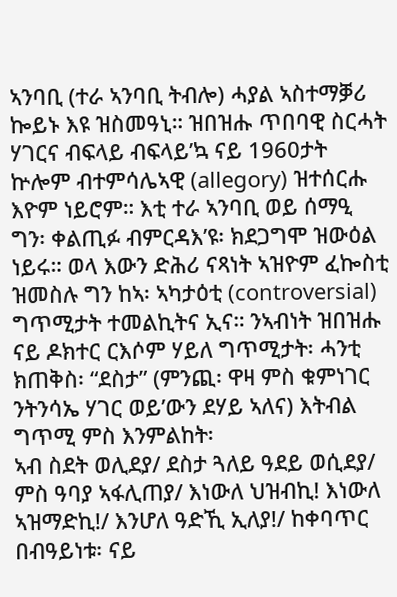ኣንባቢ (ተራ ኣንባቢ ትብሎ) ሓያል ኣስተማቓሪ ኰይኑ እዩ ዝስመዓኒ። ዝበዝሑ ጥበባዊ ስርሓት ሃገርና ብፍላይ ብፍላይ’ኳ ናይ 1960ታት ኵሎም ብተምሳሌኣዊ (allegory) ዝተሰርሑ እዮም ነይሮም። እቲ ተራ ኣንባቢ ወይ ሰማዒ ግን፡ ቀልጢፉ ብምርዳእ’ዩ፡ ክደጋግሞ ዝውዕል ነይሩ። ወላ እውን ድሕሪ ናጻነት ኣዝዮም ፈኰስቲ ዝመስሉ ግን ከኣ፡ ኣካታዕቲ (controversial) ግጥሚታት ተመልኪትና ኢና። ንኣብነት ዝበዝሑ ናይ ዶክተር ርእሶም ሃይለ ግጥሚታት፡ ሓንቲ ክጠቅስ፡ “ደስታ” (ምንጪ፡ ዋዛ ምስ ቁምነገር ንትንሳኤ ሃገር ወይ’ውን ደሃይ ኣለና) እትብል ግጥሚ ምስ እንምልከት፡
ኣብ ስደት ወሊደያ/ ደስታ ጓለይ ዓደይ ወሲደያ/ ምስ ዓባያ ኣፋሊጠያ/ እነውለ ህዝብኪ! እነውለ ኣዝማድኪ!/ እንሆለ ዓድኺ ኢለያ!/ ከቀባጥር በብዓይነቱ፡ ናይ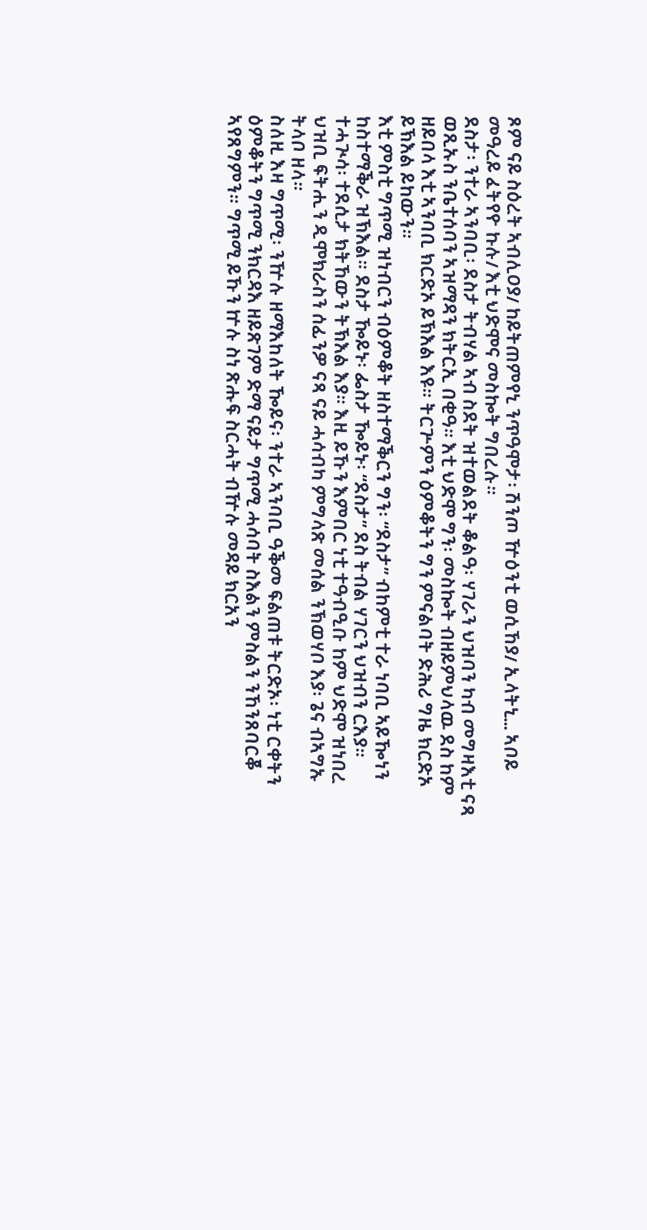ጾም ናይ ስዕረት ኣብሊዐያ/ ከይትጠምየኒ ንጥዓሞታ፡ ሽንጦ ዅዕንቲ ወሲኸያ/ ኢላትኒ… ኣቦይ መዓረይ ፈትየዮ ኩሉ/ እቲ ህድሞና መስኰት ግበረሉ።
ደስታ፡ ንተራ ኣንባቢ፡ ደስታ ትብሃል ኣብ ስደት ዝተወልደት ቆልዓ፡ ሃገራን ህዝባን ካብ መግዛእቲ ናጻ ወጺኡስ ንቤተሰባን ኣዝማዳን ክትርኢ በቂዓ። እቲ ህድሞ ግን፡ መስኰት ብዘይምህላዉ ደስ ከም ዘይበላ እቲ ኣንባቢ ክርድኦ ይኽእል እዩ። ትርጕምን ዕምቆትን ግን ምናልባት ድሕሪ ግዜ ክርድኦ ይኽእል ይከውን።
እቲ ምስቲ ግጥሚ ዝነብርን ብዕምቆት ዘስተማቕርን ግን፡ “ደስታ” ብከምቲ ተራ ነባቢ ኣይዀነን ከስተማቕራ ዝኽእል። ደስታ ዀይኑ፡ ፌስታ ዀይኑ፡ “ደስታ” ደስ ትብል ሃገርን ህዝብን ርእያ። ተሓጒሳ፡ ተደሲታ ክትኸውን ትኽእል እያ። እዚ ይኹን እምበር ነቲ ተዓብዒቡ ከም ህድሞ ዝነበረ ህዝቢ ፍትሒን ዲሞክራስን ሰፊንዎ ናጻ ናይ ሓሳብካ ምግላጽ መሰል ንኽወሃቦ እያ፡ ጌና ብኣግኡ ትላቦ ዘላ።
ስለዚ እዛ ግጥሚ፡ ንዅሉ ዘማእከለት ዀይና፡ ንተራ ኣንባቢ ዓቕመ ፍልጠቱ ትርድኦ፡ ነቲ ርቀትን ዕምቆትን ግጥሚ ንክርዳእ ዘይጽገም ድማ ናይታ ግጥሚ ሓሳባት ስእልን ምስልን ንኸንጸባርቖ ኣየጸግምን። ግጥሚ ይኹን ኵሉ ስነ ጽሑፍ ስርሓት ብዅሉ መዳይ ክርአን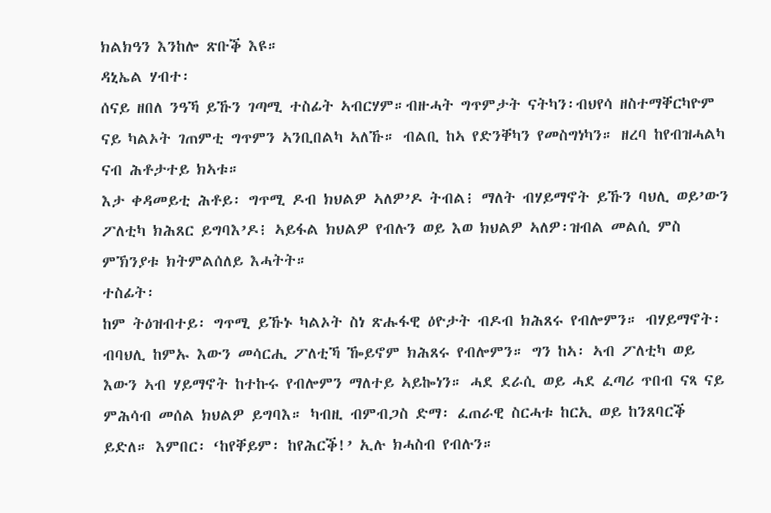ክልክዓን እንከሎ ጽቡቕ እዩ።
ዳኒኤል ሃብተ፡
ሰናይ ዘበለ ንዓኻ ይኹን ገጣሚ ተስፊት ኣብርሃም።ብዙሓት ግጥምታት ናትካን፡ብህየሳ ዘስተማቐርካዮም ናይ ካልኦት ገጠምቲ ግጥምን ኣንቢበልካ ኣለኹ። ብልቢ ከኣ የድንቐካን የመስግነካን። ዘረባ ከየብዝሓልካ ናብ ሕቶታተይ ክኣቱ።
እታ ቀዳመይቲ ሕቶይ፡ ግጥሚ ዶብ ክህልዎ ኣለዎ’ዶ ትብል፧ ማለት ብሃይማኖት ይኹን ባህሊ ወይ’ውን ፖለቲካ ክሕጸር ይግባእ’ዶ፧ ኣይፋል ክህልዎ የብሉን ወይ እወ ክህልዎ ኣለዎ፡ዝብል መልሲ ምስ ምኽንያቱ ክትምልሰለይ እሓትት።
ተስፊት፡
ከም ትዕዝብተይ፡ ግጥሚ ይኹኑ ካልኦት ስነ ጽሑፋዊ ዕዮታት ብዶብ ክሕጸሩ የብሎምን። ብሃይማኖት፡ ብባህሊ ከምኡ እውን መሳርሒ ፖለቲኻ ዀይኖም ክሕጸሩ የብሎምን። ግን ከኣ፡ ኣብ ፖለቲካ ወይ እውን ኣብ ሃይማኖት ከተኩሩ የብሎምን ማለተይ ኣይኰነን። ሓደ ደራሲ ወይ ሓደ ፈጣሪ ጥበብ ናጻ ናይ ምሕሳብ መሰል ክህልዎ ይግባእ። ካብዚ ብምብጋስ ድማ፡ ፈጠራዊ ስርሓቱ ከርኢ ወይ ከንጸባርቕ ይድለ። እምበር፡ ‘ከየቐይም፡ ከየሕርቕ!’ ኢሉ ክሓስብ የብሉን።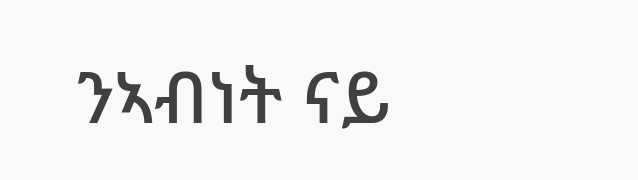ንኣብነት ናይ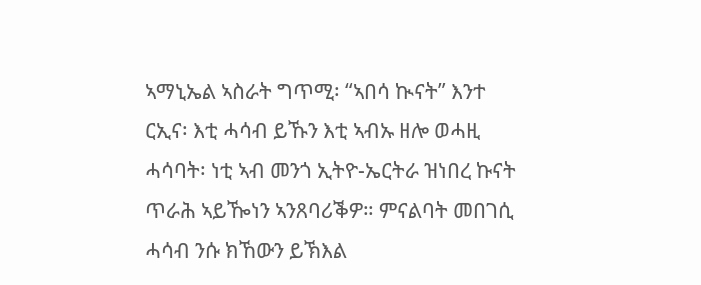ኣማኒኤል ኣስራት ግጥሚ፡ “ኣበሳ ኲናት” እንተ ርኢና፡ እቲ ሓሳብ ይኹን እቲ ኣብኡ ዘሎ ወሓዚ ሓሳባት፡ ነቲ ኣብ መንጎ ኢትዮ-ኤርትራ ዝነበረ ኩናት ጥራሕ ኣይዀነን ኣንጸባሪቕዎ። ምናልባት መበገሲ ሓሳብ ንሱ ክኸውን ይኽእል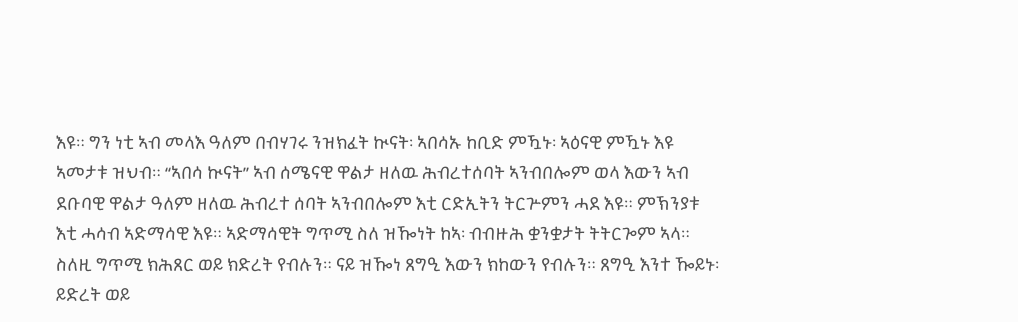እዩ። ግን ነቲ ኣብ መላእ ዓለም በብሃገሩ ንዝክፈት ኲናት፡ ኣበሳኡ ከቢድ ምዃኑ፡ ኣዕናዊ ምዃኑ እዩ ኣመታቱ ዝህብ። “ኣበሳ ኲናት” ኣብ ሰሜናዊ ዋልታ ዘለዉ ሕብረተሰባት ኣንብበሎም ወላ እውን ኣብ ደቡባዊ ዋልታ ዓለም ዘለዉ ሕብረተ ሰባት ኣንብበሎም እቲ ርድኢትን ትርጕምን ሓደ እዩ። ምኽንያቱ እቲ ሓሳብ ኣድማሳዊ እዩ። ኣድማሳዊት ግጥሚ ስለ ዝዀነት ከኣ፡ ብብዙሕ ቋንቋታት ትትርጐም ኣላ። ስለዚ ግጥሚ ክሕጸር ወይ ክድረት የብሉን። ናይ ዝዀነ ጸግዒ እውን ክከውን የብሉን። ጸግዒ እንተ ዀይኑ፡ ይድረት ወይ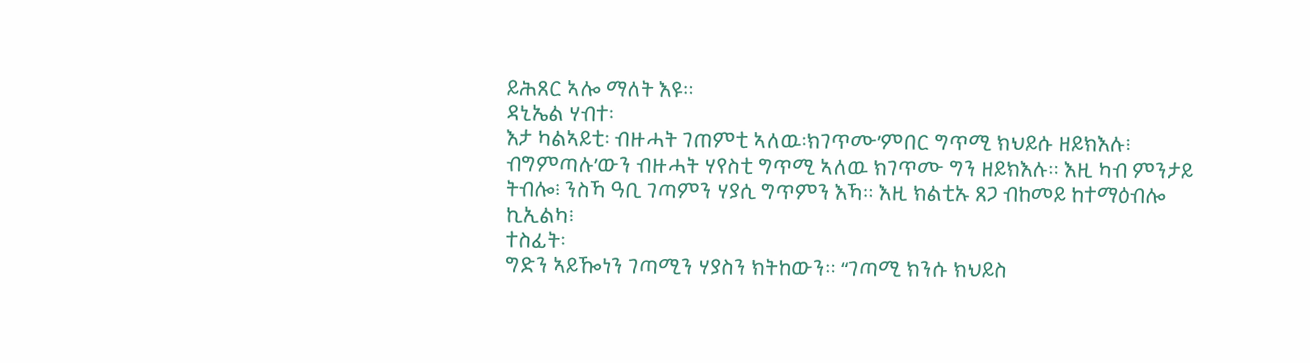ይሕጸር ኣሎ ማለት እዩ።
ዳኒኤል ሃብተ፡
እታ ካልኣይቲ፡ ብዙሓት ገጠምቲ ኣለዉ፡ክገጥሙ’ምበር ግጥሚ ክህይሱ ዘይክእሉ፧ ብግምጣሉ’ውን ብዙሓት ሃየስቲ ግጥሚ ኣለዉ ክገጥሙ ግን ዘይክእሉ። እዚ ካብ ምንታይ ትብሎ፧ ንስኻ ዓቢ ገጣምን ሃያሲ ግጥምን እኻ። እዚ ክልቲኡ ጸጋ ብከመይ ከተማዕብሎ ኪኢልካ፧
ተስፊት፡
ግድን ኣይዀነን ገጣሚን ሃያስን ክትከውን። “ገጣሚ ክንሱ ክህይስ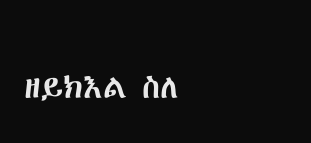ዘይክእል ስለ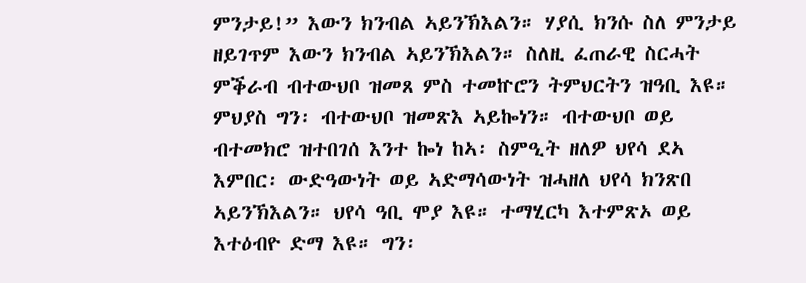ምንታይ!” እውን ክንብል ኣይንኽእልን። ሃያሲ ክንሱ ስለ ምንታይ ዘይገጥም እውን ክንብል ኣይንኽእልን። ስለዚ ፈጠራዊ ስርሓት ምቕራብ ብተውህቦ ዝመጸ ምስ ተመኵሮን ትምህርትን ዝዓቢ እዩ። ምህያስ ግን፡ ብተውህቦ ዝመጽእ ኣይኰነን። ብተውህቦ ወይ ብተመክሮ ዝተበገሰ እንተ ኰነ ከኣ፡ ስምዒት ዘለዎ ህየሳ ደኣ እምበር፡ ውድዓውነት ወይ ኣድማሳውነት ዝሓዘለ ህየሳ ክንጽበ ኣይንኽእልን። ህየሳ ዓቢ ሞያ እዩ። ተማሂርካ እተምጽኦ ወይ እተዕብዮ ድማ እዩ። ግን፡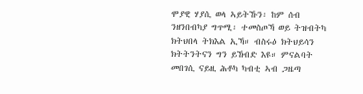ሞያዊ ሃያሲ ወላ ኣይትኹን፡ ከም ሰብ ንዘንበብካያ ግጥሚ፡ ተመስጦኻ ወይ ትዝብትካ ክትህበላ ትክእል ኢኻ። ብስሩዕ ክትህይሳን ክትትንትናን ግን ይኸብድ እዩ። ምናልባት መበገሲ ናይዚ ሕቶካ ካብቲ ኣብ ጋዜጣ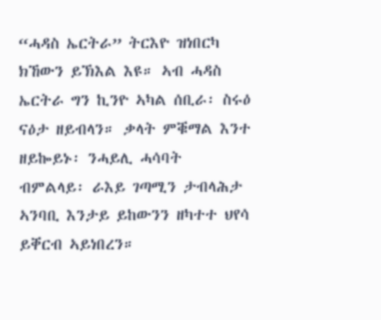“ሓዳስ ኤርትራ” ትርእዮ ዝነበርካ ክኸውን ይኽእል እዩ። ኣብ ሓዳስ ኤርትራ ግን ኪንዮ ኣካል ሰቢራ፡ ስሩዕ ናዕታ ዘይብላን። ቃላት ምቑማል እንተ ዘይኰይኑ፡ ንሓይሊ ሓሳባት ብምልላይ፡ ራእይ ገጣሚን ታብላሕታ ኣንባቢ እንታይ ይከውንን ዘካተተ ህየሳ ይቐርብ ኣይነበረን።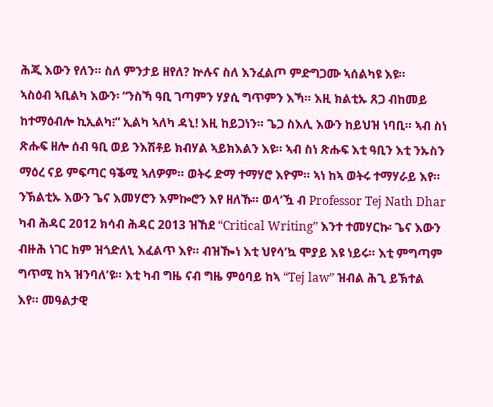ሕጂ እውን የለን። ስለ ምንታይ ዘየለ? ኵሉና ስለ እንፈልጦ ምድግጋሙ ኣሰልካዩ እዩ።
ኣስዕብ ኣቢልካ እውን፡ “ንስኻ ዓቢ ገጣምን ሃያሲ ግጥምን እኻ። እዚ ክልቲኡ ጸጋ ብከመይ ከተማዕብሎ ኪኢልካ፧” ኢልካ ኣለካ ዳኒ! እዚ ከይጋነን። ጌጋ ስእሊ እውን ከይህዝ ነባቢ። ኣብ ስነ ጽሑፍ ዘሎ ሰብ ዓቢ ወይ ንእሽቶይ ክብሃል ኣይክእልን እዩ። ኣብ ስነ ጽሑፍ እቲ ዓቢን እቲ ንኡስን ማዕረ ናይ ምፍጣር ዓቕሚ ኣለዎም። ወትሩ ድማ ተማሃሮ እዮም። ኣነ ከኣ ወትሩ ተማሃራይ እየ። ንኽልቲኡ እውን ጌና እመሃሮን እምኰሮን እየ ዘለኹ። ወላ’ዃ ብ Professor Tej Nath Dhar ካብ ሕዳር 2012 ክሳብ ሕዳር 2013 ዝኸደ “Critical Writing” እንተ ተመሃርኩ፡ ጌና እውን ብዙሕ ነገር ከም ዝጎድለኒ እፈልጥ እየ። ብዝዀነ እቲ ህየሳ’ኳ ሞያይ እዩ ነይሩ። እቲ ምግጣም ግጥሚ ከኣ ዝንባለ’ዩ። እቲ ካብ ግዜ ናብ ግዜ ምዕባይ ከኣ “Tej law” ዝብል ሕጊ ይኽተል እየ። መዓልታዊ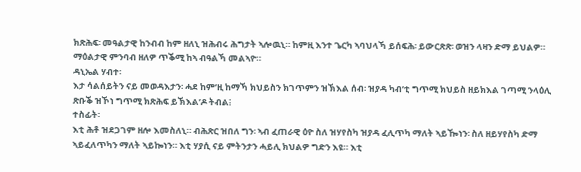ክጽሕፍ፡ መዓልታዊ ከንብብ ከም ዘለኒ ዝሕብሩ ሕግታት ኣሎዉኒ። ከምዚ እንተ ጌርካ ኣባህላኻ ይሰፍሕ፡ ይውርጽጽ፡ ወዝን ላዛን ድማ ይህልዎ። ማዕልታዊ ምንባብ ዘለዎ ጥቕሚ ከኣ ብዓልኻ መልኣዮ።
ዳኒኤል ሃብተ፡
እታ ሳልሰይትን ናይ መወዳእታን፡ ሓደ ከም’ዚ ከማኻ ክህይስን ክገጥምን ዝኽእል ሰብ፡ ዝያዳ ካብ’ቲ ግጥሚ ክህይስ ዘይክእል ገጣሚ ንላዕሊ ጽቡቕ ዝኾነ ግጥሚ ክጽሕፍ ይኽእል’ዶ ትብል፧
ተስፊት፡
እቲ ሕቶ ዝደጋገም ዘሎ እመስለኒ። ብሕጽር ዝበለ ግን፡ ኣብ ፈጠራዊ ዕዮ ስለ ዝሃየስካ ዝያዳ ፈሊጥካ ማለት ኣይዀነን፡ ስለ ዘይሃየስካ ድማ ኣይፈለጥካን ማለት ኣይኰነን። እቲ ሃያሲ ናይ ምትንታን ሓይሊ ክህልዎ ግድን እዩ። እቲ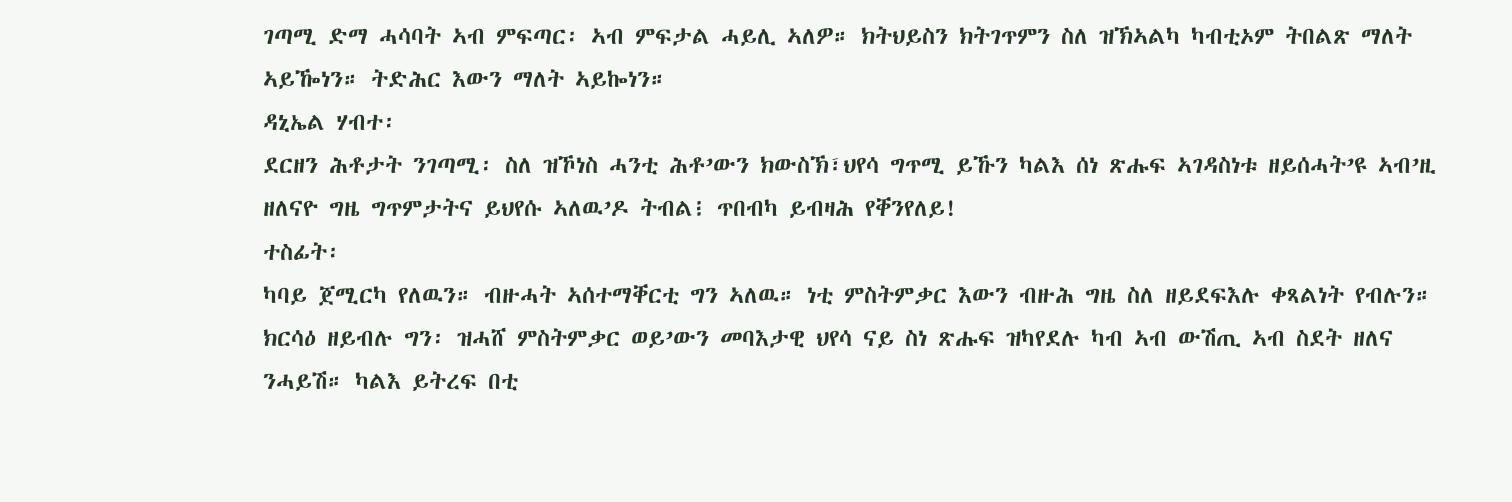ገጣሚ ድማ ሓሳባት ኣብ ምፍጣር፡ ኣብ ምፍታል ሓይሊ ኣለዎ። ክትህይስን ክትገጥምን ስለ ዝኽኣልካ ካብቲኦም ትበልጽ ማለት ኣይዀነን። ትድሕር እውን ማለት ኣይኰነን።
ዳኒኤል ሃብተ፡
ደርዘን ሕቶታት ንገጣሚ፡ ስለ ዝኾነስ ሓንቲ ሕቶ’ውን ክውስኽ፣ህየሳ ግጥሚ ይኹን ካልእ ሰነ ጽሑፍ ኣገዳስነቱ ዘይሰሓት’ዩ ኣብ’ዚ ዘለናዮ ግዜ ግጥምታትና ይህየሱ ኣለዉ’ዶ ትብል፧ ጥበብካ ይብዛሕ የቐንየለይ!
ተስፊት፡
ካባይ ጀሚርካ የለዉን። ብዙሓት ኣሰተማቐርቲ ግን ኣለዉ። ነቲ ምስትምቃር እውን ብዙሕ ግዜ ስለ ዘይደፍእሉ ቀጻልነት የብሉን። ክርሳዕ ዘይብሉ ግን፡ ዝሓሸ ምስትምቃር ወይ’ውን መባእታዊ ህየሳ ናይ ስነ ጽሑፍ ዝካየደሉ ካብ ኣብ ውሽጢ ኣብ ስደት ዘለና ንሓይሽ። ካልእ ይትረፍ በቲ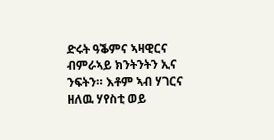ድሩት ዓቕምና ኣዛዊርና ብምራኣይ ክንትንትን ኢና ንፍትን። እቶም ኣብ ሃገርና ዘለዉ ሃየስቲ ወይ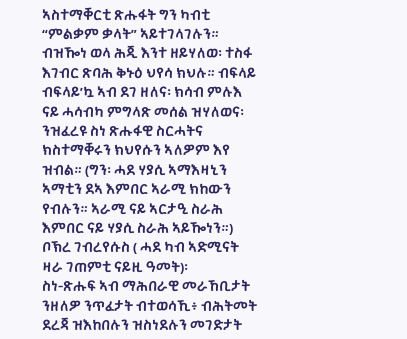ኣስተማቐርቲ ጽሑፋት ግን ካብቲ “ምልቃም ቃላት” ኣይተገላገሉን። ብዝዀነ ወላ ሕጂ እንተ ዘይሃለወ፡ ተስፋ እገብር ጽባሕ ቅኑዕ ህየሳ ክህሉ። ብፍላይ ብፍላይ’ኳ ኣብ ደገ ዘለና፡ ክሳብ ምሉእ ናይ ሓሳብካ ምግላጽ መሰል ዝሃለወና፡ ንዝፈረዩ ስነ ጽሑፋዊ ስርሓትና ክስተማቐሩን ክህየሱን ኣለዎም እየ ዝብል። (ግን፡ ሓደ ሃያሲ ኣማእዛኒን ኣማቲን ደኣ እምበር ኣራሚ ክከውን የብሉን። ኣራሚ ናይ ኣርታዒ ስራሕ እምበር ናይ ሃያሲ ስራሕ ኣይዀነን።)
ቦኽረ ገብረየሱስ ( ሓደ ካብ ኣድሚናት ዛራ ገጠምቲ ናይዚ ዓመት)፡
ስነ-ጽሑፍ ኣብ ማሕበራዊ መራኸቢታት ንዘለዎ ንጥፈታት ብተወሳኺ፥ ብሕትመት ደረጃ ዝእከበሉን ዝስነደሉን መገድታት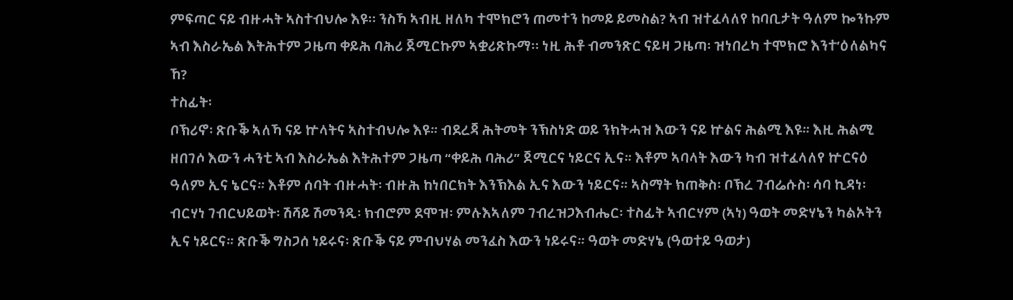ምፍጣር ናይ ብዙሓት ኣስተብህሎ እዩ፡፡ ንስኻ ኣብዚ ዘለካ ተሞክሮን ጠመተን ከመይ ይመስል? ኣብ ዝተፈላለየ ከባቢታት ዓለም ኰንኩም ኣብ እስራኤል እትሕተም ጋዜጣ ቀይሕ ባሕሪ ጀሚርኩም ኣቋሪጽኩማ፡፡ ነዚ ሕቶ ብመንጽር ናይዛ ጋዜጣ፡ ዝነበረካ ተሞክሮ እንተ’ዕለልካና ኸ?
ተስፊት፡
ቦኽሪኖ፡ ጽቡቕ ኣለኻ ናይ ኵላትና ኣስተብህሎ እዩ። ብደረጃ ሕትመት ንኽስነድ ወይ ንክትሓዝ እውን ናይ ኵልና ሕልሚ እዩ። እዚ ሕልሚ ዘበገሶ እውን ሓንቲ ኣብ እስራኤል እትሕተም ጋዜጣ “ቀይሕ ባሕሪ” ጀሚርና ነይርና ኢና። እቶም ኣባላት እውን ካብ ዝተፈላለየ ኵርናዕ ዓለም ኢና ኔርና። እቶም ሰባት ብዙሓት፡ ብዙሕ ከነበርክት እንኽእል ኢና እውን ነይርና። ኣስማት ክጠቅስ፡ ቦኽረ ገብሬሱስ፡ ሳባ ኪዳነ፡ ብርሃነ ገብርህይወት፡ ሽሻይ ሽመንዲ፡ ክብሮም ደሞዝ፡ ምሉእኣለም ገብረዝጋእብሔር፡ ተስፊት ኣብርሃም (ኣነ) ዓወት መድሃኔን ካልኦትን ኢና ነይርና። ጽቡቕ ግስጋሰ ነይሩና፡ ጽቡቕ ናይ ምብህሃል መንፈስ እውን ነይሩና። ዓወት መድሃኔ (ዓወተይ ዓወታ)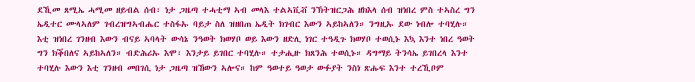ደኺመ ጸሚኤ ሓሚመ ዘይብል ሰብ፡ ነታ ጋዜጣ ተሓቲማ ኣብ መላእ ተልኣቪቭ ንኽትዝርጋሕ ዘክእላ ሰብ ዝነበረ ምስ ተኣስረ ግን ኤዲተር ሙላኣለም ገብረዝግኣብሔር ተስፋኡ ባይታ ስለ ዝዘበጠ ኤዲት ክገብር እውን ኣይከኣለን። ንግዚኡ ደው ነብሎ ተባሂሉ። እቲ ዝነበረ ገንዘብ እውን ብናይ ኣባላት ውሳኔ ንዓወት ክወሃቦ ወይ እውን ዘድሊ ነገር ተዓዲጉ ክወሃቦ ተወሲኑ እኳ እንተ ነበረ ዓወት ግን ክቕበለና ኣይከኣለን። ብድሕሪኡ እሞ፡ እንታይ ይገበር ተባሂሉ። ተታሒዙ ክጸንሕ ተወሲኑ። ዳግማይ ትንሳኤ ይገበረላ እንተ ተባሂሉ እውን እቲ ገንዘብ መበገሲ ነታ ጋዜጣ ዝኸውን ኣሎና። ከም ዓወተይ ዓወታ ውፉያት ንስነ ጽሑፍ እንተ ተረኺቦም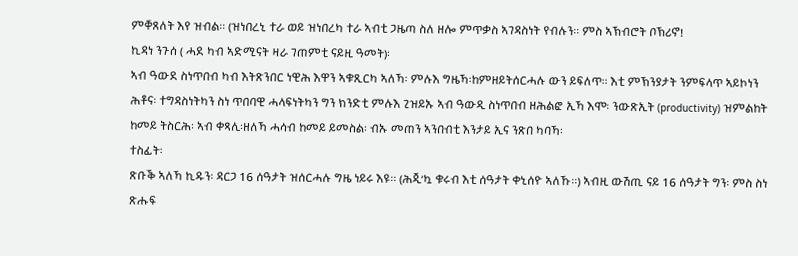ምቐጸለት እየ ዝብል። (ዝነበረኒ ተራ ወይ ዝነበረካ ተራ ኣብቲ ጋዜጣ ስለ ዘሎ ምጥቃስ ኣገዳስነት የብሉን። ምስ ኣኽብሮት ቦኽሪኖ!
ኪዳነ ንጉሰ ( ሓደ ካብ ኣድሚናት ዛራ ገጠምቲ ናይዚ ዓመት)፡
ኣብ ዓውደ ስነጥበብ ካብ እትጽንበር ነዊሕ እዋን ኣቁጺርካ ኣለኻ፡ ምሉእ ግዜኻ፡ከምዘይትሰርሓሉ ውን ይፍለጥ። እቲ ምኽንያታት ንምፍላጥ ኣይኮነን ሕቶና፡ ተግዳስነትካን ስነ ጥበባዊ ሓላፍነትካን ግን ክንድቲ ምሉእ ጊዝይኡ ኣብ ዓውዲ ስነጥበብ ዘሕልፎ ኢኻ እሞ፡ ንውጽኢት (productivity) ዝምልከት ከመይ ትስርሕ፡ ኣብ ቀጻሊ፡ዘለኻ ሓሳብ ከመይ ይመስል፡ ብኡ መጠን ኣንበብቲ እንታይ ኢና ንጽበ ካባኻ፡
ተስፊት፡
ጽቡቕ ኣለኻ ኪዱን፡ ዳርጋ 16 ሰዓታት ዝሰርሓሉ ግዜ ነይሩ እዩ። (ሕጂ’ኳ ቁሩብ እቲ ሰዓታት ቀኒሰዮ ኣለኹ።) ኣብዚ ውሽጢ ናይ 16 ሰዓታት ግን፡ ምስ ስነ ጽሑፍ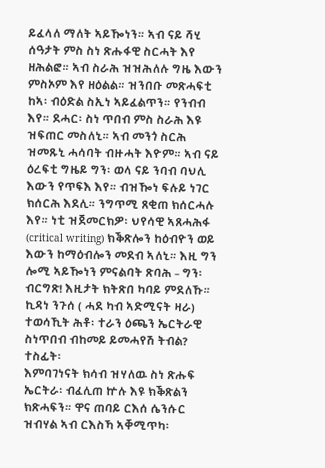ይፈላለ ማለት ኣይዀነን። ኣብ ናይ ሻሂ ሰዓታት ምስ ስነ ጽሑፋዊ ስርሓት እየ ዘሕልፎ። ኣብ ስራሕ ዝዝሕለሉ ግዜ እውን ምስኦም እየ ዘዕልል። ዝንበቡ መጽሓፍቲ ከኣ፡ ብዕድል ስኢነ ኣይፈልጥን። የንብብ እየ። ደሓር፡ ስነ ጥበብ ምስ ስራሕ እዩ ዝፍጠር መስለኒ። ኣብ መንጎ ስርሕ ዝመጹኒ ሓሳባት ብዙሓት እዮም። ኣብ ናይ ዕረፍቲ ግዜይ ግን፡ ወላ ናይ ንባብ ባህሊ እውን የጥፍእ እየ። ብዝዀነ ፍሉይ ነገር ክሰርሕ እደሊ። ንግጥሚ ጸቂጠ ክሰርሓሉ እየ። ነቲ ዝጀመርክዎ፡ ህየሳዊ ኣጸሓሕፋ (critical writing) ክቕጽሎን ከዕብዮን ወይ እውን ከማዕብሎን መደብ ኣለኒ። እዚ ግን ሎሚ ኣይዀነን ምናልባት ጽባሕ – ግን፡ ብርግጽ! እዚታት ክትጽበ ካባይ ምደለኹ።
ኪዳነ ንጉሰ ( ሓደ ካብ ኣድሚናት ዛራ)
ተወሳኺት ሕቶ፡ ተራን ዕጫን ኤርትራዊ ስነጥበብ ብከመይ ይመሓየሽ ትብል?
ተስፊት፡
እምባገነናት ክሳብ ዝሃለዉ ስነ ጽሑፍ ኤርትራ፡ ብፈሊጠ ኵሉ እዩ ክቕጽልን ክጽሓፍን። ዋና ጠባይ ርእሰ ሴንሱር ዝብሃል ኣብ ርእስኻ ኣቐሚጥካ፡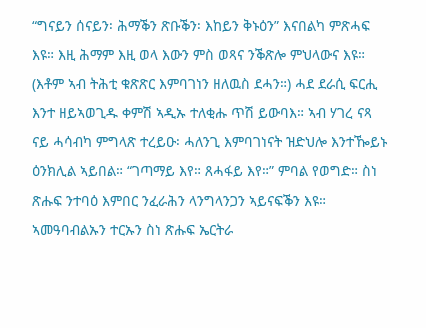“ግናይን ሰናይን፡ ሕማቕን ጽቡቕን፡ እከይን ቅኑዕን” እናበልካ ምጽሓፍ እዩ። እዚ ሕማም እዚ ወላ እውን ምስ ወጻና ንቕጽሎ ምህላውና እዩ። (እቶም ኣብ ትሕቲ ቁጽጽር እምባገነን ዘለዉስ ደሓን።) ሓደ ደራሲ ፍርሒ እንተ ዘይኣወጊዱ ቀምሽ ኣዲኡ ተለቂሑ ጥሽ ይውባእ። ኣብ ሃገረ ናጻ ናይ ሓሳብካ ምግላጽ ተረይዑ፡ ሓለንጊ እምባገነናት ዝድህሎ እንተዀይኑ ዕንክሊል ኣይበል። “ገጣማይ እየ። ጸሓፋይ እየ።” ምባል የወግድ። ስነ ጽሑፍ ንተባዕ እምበር ንፈራሕን ላንግላንጋን ኣይናፍቕን እዩ። ኣመዓባብልኡን ተርኡን ስነ ጽሑፍ ኤርትራ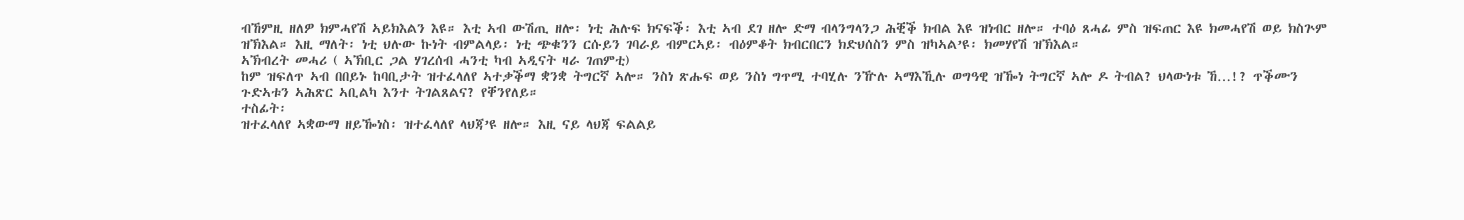ብኸምዚ ዘለዎ ክምሓየሽ ኣይክእልን እዩ። እቲ ኣብ ውሽጢ ዘሎ፡ ነቲ ሕሉፍ ክናፍቕ፡ እቲ ኣብ ደገ ዘሎ ድማ ብላንግላንጋ ሕቒቕ ክብል እዩ ዝነብር ዘሎ። ተባዕ ጸሓፊ ምስ ዝፍጠር እዩ ክመሓየሽ ወይ ክስጕም ዝኽእል። እዚ ማለት፡ ነቲ ህሉው ኩነት ብምልላይ፡ ነቲ ጭቁንን ርሱይን ገባራይ ብምርኣይ፡ ብዕምቆት ክብርበርን ክድህሰስን ምስ ዝካኣል’ዩ፡ ክመሃየሽ ዝኽእል።
ኣኽብረት መሓሪ ( ኣኽቢር ጋል ሃገረሰብ ሓንቲ ካብ ኣዲናት ዛራ ገጠምቲ)
ከም ዝፍለጥ ኣብ በበይኑ ከባቢታት ዝተፈላለየ ኣተቃቕማ ቋንቋ ትግርኛ ኣሎ። ንስነ ጽሑፍ ወይ ንስነ ግጥሚ ተባሂሉ ንዅሉ ኣማእኺሉ ወግዓዊ ዝዀነ ትግርኛ ኣሎ ዶ ትብል? ህላውነቱ ኸ…!? ጥቕሙን ጉድኣቱን ኣሕጽር ኣቢልካ እንተ ትገልጸልና? የቐንየለይ።
ተስፊት፡
ዝተፈላለየ ኣቋውማ ዘይዀነስ፡ ዝተፈላለየ ላህጃ’ዩ ዘሎ። እዚ ናይ ላህጃ ፍልልይ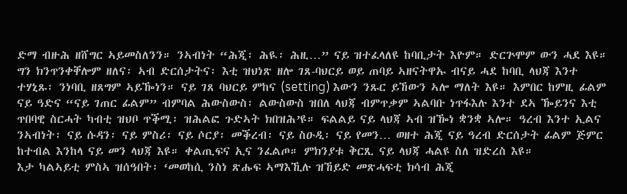ድማ ብዙሕ ዘሸግር ኣይመስለንን። ንኣብነት “ሕጂ፡ ሕዪ፡ ሕዚ…” ናይ ዝተፈላለዩ ከባቢታት እዮም። ድርጕሞም ውን ሓደ እዩ። ግን ክንጥንቀቐሎም ዘለና፡ ኣብ ድርሰታትና፡ እቲ ዝህነጽ ዘሎ ገጸ-ባህርይ ወይ ጠባይ ኣዘናትዋኡ ብናይ ሓደ ከባቢ ላህጃ እንተ ተሃኒጹ፡ ንነባቢ ዘጸግም ኣይዀነን። ናይ ገጸ ባህርይ ምከና (setting) እውን ንጹር ይኸውን ኣሎ ማለት እዩ። እምበር ከምዚ ፊልም ናይ ዓድና “ናይ ገጠር ፊልም” ብምባል ሕውስውስ፡ ልውስውስ ዝበለ ላህጃ ብምጥቃም ኣልባቡ ነጥፋእሉ እንተ ደኣ ዀይንና እቲ ጥበባዊ ስርሓት ካብቲ ዝህቦ ጥቕሚ፡ ዝሕልፎ ጉድኣት ክበዝሕ’ዩ። ፍልልይ ናይ ላህጃ ኣብ ዝዀነ ቋንቋ ኣሎ። ዓረብ እንተ ኢልና ንኣብነት፡ ናይ ሱዳን፡ ናይ ምስሪ፡ ናይ ሶርያ፡ መቕረብ፡ ናይ ስዑዲ፡ ናይ የመን… ወዘተ ሕጂ ናይ ዓረብ ድርሰታት ፊልም ጅምር ከተብል እንከላ ናይ መን ላህጃ እዩ። ቀልጢፍና ኢና ንፈልጦ። ምክንያቱ ቅርጺ ናይ ላህጃ ሓልዩ ስለ ዝድረስ እዩ።
እታ ካልኣይቲ ምስኣ ዝሰዓበት፡ ‘መወከሲ ንስነ ጽሑፍ ኣማእኺሉ ዝኸይድ መጽሓፍቲ ክሳብ ሕጂ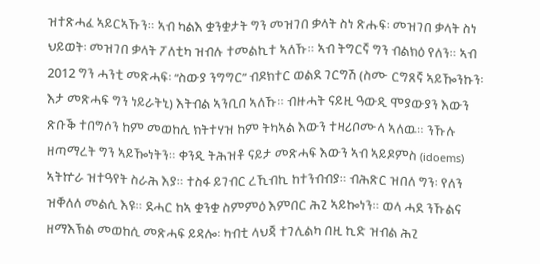ዝተጽሓፈ ኣይርኣኹን። ኣብ ካልእ ቋንቋታት ግን መዝገበ ቃላት ስነ ጽሑፍ፡ መዝገበ ቃላት ስነ ህይወት፡ መዝገበ ቃላት ፖለቲካ ዝብሉ ተመልኪተ ኣለኹ። ኣብ ትግርኛ ግን ብልክዕ የለን። ኣብ 2012 ግን ሓንቲ መጽሓፍ፡ “ስውያ ንግግር” ብዶክተር ወልደ ገርግሽ (ስሙ ርግጸኛ ኣይዀንኩን፡ እታ መጽሓፍ ግን ነይራትኒ) እትብል ኣንቢበ ኣለኹ። ብዙሓት ናይዚ ዓውዲ ሞያውያን እውን ጽቡቕ ተበግሶን ከም መወከሲ ክትተሃዝ ከም ትካኣል እውን ተዛሪቦሙላ ኣለዉ። ንኹሉ ዘጣማረት ግን ኣይዀነትን። ቀንዲ ትሕዝቶ ናይታ መጽሓፍ እውን ኣብ ኣይዶምስ (idoems) ኣትኵራ ዝተዓየት ስራሕ እያ። ተስፋ ይገብር ረኺብኪ ከተንብብያ። ብሕጽር ዝበለ ግን፡ የለን ዝቐለለ መልሲ እዩ። ደሓር ከኣ ቋንቋ ስምምዕ እምበር ሕጊ ኣይኰነን። ወላ ሓደ ንኹልና ዘማእኽል መወከሲ መጽሓፍ ይዳሎ፡ ካብቲ ላህጃ ተገሊልካ በዚ ኪድ ዝብል ሕጊ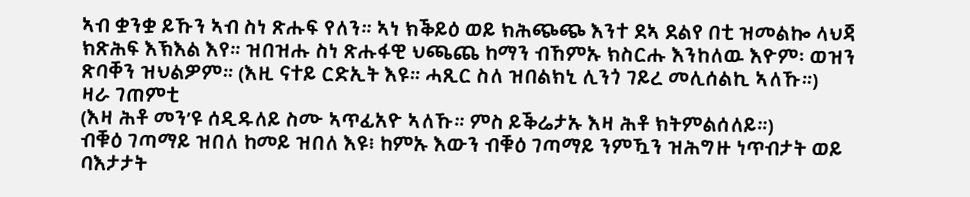ኣብ ቋንቋ ይኹን ኣብ ስነ ጽሑፍ የለን። ኣነ ክቕይዕ ወይ ክሕጭጭ እንተ ደኣ ደልየ በቲ ዝመልኰ ላህጃ ክጽሕፍ እኽእል እየ። ዝበዝሑ ስነ ጽሑፋዊ ህጫጨ ከማን ብኸምኡ ክስርሑ እንከለዉ እዮም፡ ወዝን ጽባቐን ዝህልዎም። (እዚ ናተይ ርድኢት እዩ። ሓጺር ስለ ዝበልክኒ ሊንጎ ገይረ መሊሰልኪ ኣለኹ።)
ዛራ ገጠምቲ
(እዛ ሕቶ መን’ዩ ሰዲዱለይ ስሙ ኣጥፊአዮ ኣለኹ። ምስ ይቕሬታኡ እዛ ሕቶ ክትምልሰለይ።)
ብቑዕ ገጣማይ ዝበለ ከመይ ዝበለ እዩ፧ ከምኡ እውን ብቑዕ ገጣማይ ንምዃን ዝሕግዙ ነጥብታት ወይ ባእታታት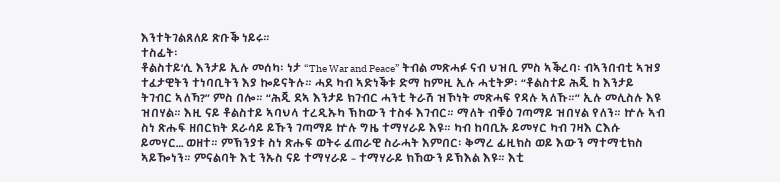እንተትገልጸለይ ጽቡቕ ነይሩ።
ተስፊት፡
ቶልስተይ’ሲ እንታይ ኢሉ መሰካ፡ ነታ “The War and Peace” ትብል መጽሓፉ ናብ ህዝቢ ምስ ኣቕረባ፡ ብኣንበብቲ ኣዝያ ተፈታዊትን ተነባቢትን እያ ኰይናትሉ። ሓደ ካብ ኣድነቕቱ ድማ ከምዚ ኢሉ ሓቲትዎ፡ “ቶልስተይ ሕጂ ከ እንታይ ትገብር ኣለኻ?” ምስ በሎ። “ሕጂ ደኣ እንታይ ክገብር ሓንቲ ትራሽ ዝኾነት መጽሓፍ የዳሉ ኣለኹ።” ኢሉ መሊስሉ እዩ ዝበሃል። እዚ ናይ ቶልስተይ ኣባህላ ተረዲኡካ ኽከውን ተስፋ እገብር። ማለት ብቑዕ ገጣማይ ዝበሃል የለን። ኵሉ ኣብ ስነ ጽሑፍ ዘበርክት ደራሳይ ይኹን ገጣማይ ኵሉ ግዜ ተማሃራይ እዩ። ካብ ከባቢኡ ይመሃር ካብ ገዛእ ርእሱ ይመሃር… ወዘተ። ምኽንያቱ ስነ ጽሑፍ ወትሩ ፈጠራዊ ስራሓት እምበር፡ ቅማረ ፊዚክስ ወይ እውን ማተማቲክስ ኣይዀነን። ምናልባት እቲ ንኡስ ናይ ተማሃራይ – ተማሃራይ ክኸውን ይኽእል እዩ። እቲ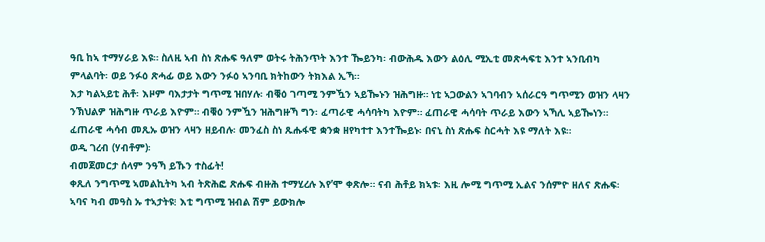ዓቢ ከኣ ተማሃራይ እዩ። ስለዚ ኣብ ስነ ጽሑፍ ዓለም ወትሩ ትሕንጥት እንተ ዀይንካ፡ ብውሕዱ እውን ልዕሊ ሚኢቲ መጽሓፍቲ እንተ ኣንቢብካ ምላልባት፡ ወይ ንፉዕ ጽሓፊ ወይ እውን ንፉዕ ኣንባቢ ክትከውን ትክእል ኢኻ።
እታ ካልኣይቲ ሕቶ፡ እዞም ባእታታት ግጥሚ ዝበሃሉ፡ ብቑዕ ገጣሚ ንምዃን ኣይዀኑን ዝሕግዙ። ነቲ ኣጋውልን ኣገባብን ኣሰራርዓ ግጥሚን ወዝን ላዛን ንኽህልዎ ዝሕግዙ ጥራይ እዮም። ብቑዕ ንምዃን ዝሕግዙኻ ግን፡ ፈጣራዊ ሓሳባትካ እዮም። ፈጠራዊ ሓሳባት ጥራይ እውን ኣኻሊ ኣይዀነን። ፈጠራዊ ሓሳብ መጺኡ ወዝን ላዛን ዘይብሉ፡ መንፈስ ስነ ጹሑፋዊ ቋንቋ ዘየካተተ እንተዀይኑ፡ በናኒ ስነ ጽሑፍ ስርሓት እዩ ማለት እዩ።
ወዲ ገረብ (ሃብቶም)፡
ብመጀመርታ ሰላም ንዓኻ ይኹን ተስፊት!
ቀጺለ ንግጥሚ ኣመልኪትካ ኣብ ትጽሕፎ ጽሑፍ ብዙሕ ተማሂረሉ እየ’ሞ ቀጽሎ። ናብ ሕቶይ ክኣቱ፡ እዚ ሎሚ ግጥሚ ኢልና ንሰምዮ ዘለና ጽሑፍ፡ ኣባና ካብ መዓስ ኡ ተኣታትዩ፧ እቲ ግጥሚ ዝብል ሽም ይውክሎ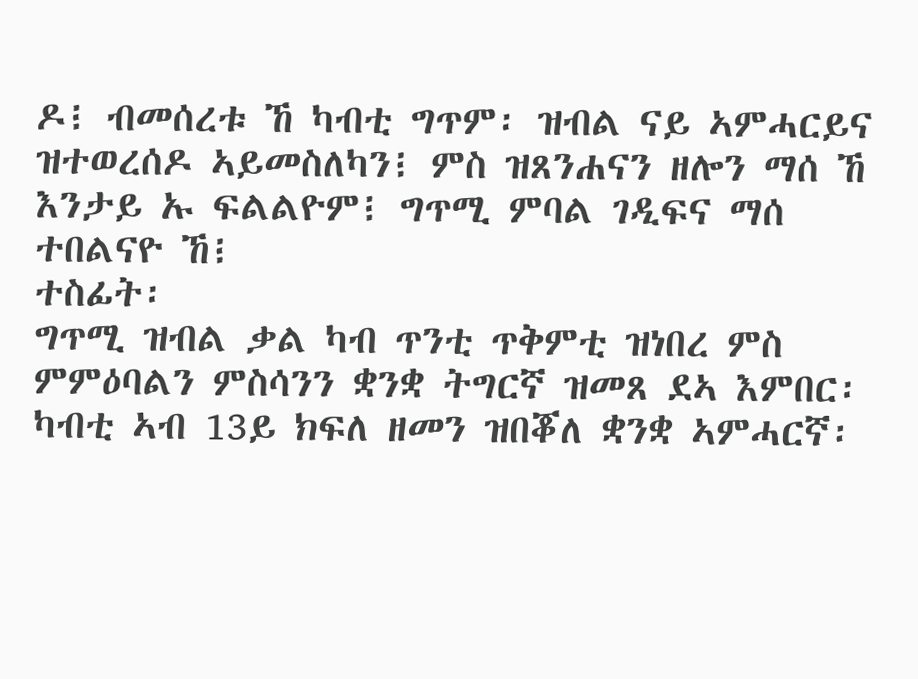ዶ፧ ብመሰረቱ ኸ ካብቲ ግጥም፡ ዝብል ናይ ኣምሓርይና ዝተወረሰዶ ኣይመስለካን፧ ምስ ዝጸንሐናን ዘሎን ማሰ ኸ እንታይ ኡ ፍልልዮም፧ ግጥሚ ምባል ገዲፍና ማሰ ተበልናዮ ኸ፧
ተስፊት፡
ግጥሚ ዝብል ቃል ካብ ጥንቲ ጥቅምቲ ዝነበረ ምስ ምምዕባልን ምስሳንን ቋንቋ ትግርኛ ዝመጸ ደኣ እምበር፡ ካብቲ ኣብ 13ይ ክፍለ ዘመን ዝበቖለ ቋንቋ ኣምሓርኛ፡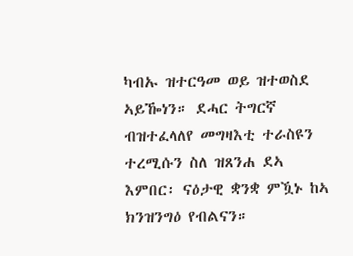ካብኡ ዝተርዓመ ወይ ዝተወስደ ኣይዀነን። ደሓር ትግርኛ ብዝተፈላለየ መግዛእቲ ተራስዩን ተረሚሱን ስለ ዝጸንሐ ደኣ እምበር፡ ናዕታዊ ቋንቋ ምዃኑ ከኣ ክንዝንግዕ የብልናን።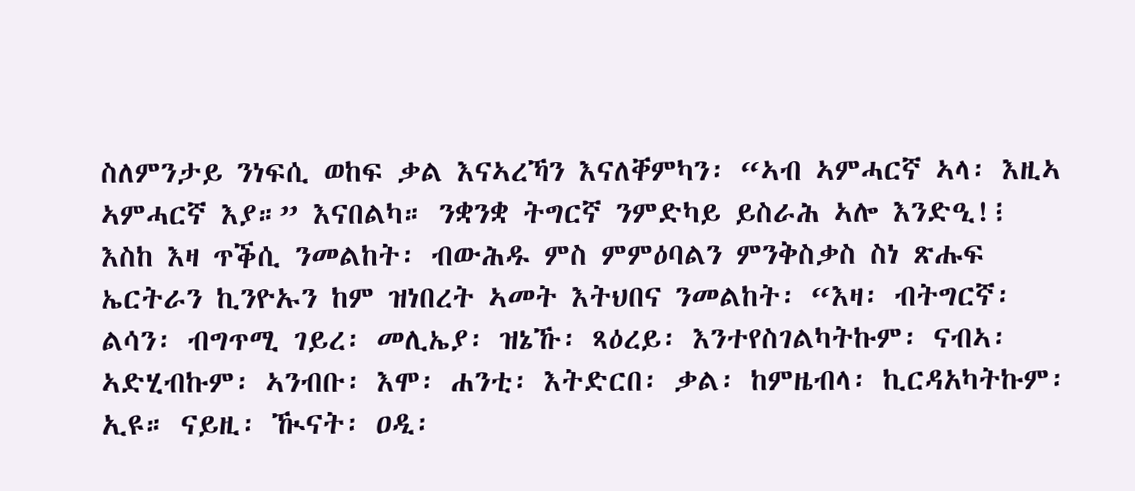ስለምንታይ ንነፍሲ ወከፍ ቃል እናኣረኻን እናለቐምካን፡ “ኣብ ኣምሓርኛ ኣላ፡ እዚኣ ኣምሓርኛ እያ።” እናበልካ። ንቋንቋ ትግርኛ ንምድካይ ይስራሕ ኣሎ እንድዒ!፧
እስከ እዛ ጥቕሲ ንመልከት፡ ብውሕዱ ምስ ምምዕባልን ምንቅስቃስ ስነ ጽሑፍ ኤርትራን ኪንዮኡን ከም ዝነበረት ኣመት እትህበና ንመልከት፡ “እዛ፡ ብትግርኛ፡ ልሳን፡ ብግጥሚ ገይረ፡ መሊኤያ፡ ዝኔኹ፡ ጻዕረይ፡ እንተየስገልካትኩም፡ ናብኣ፡ ኣድሂብኩም፡ ኣንብቡ፡ እሞ፡ ሐንቲ፡ እትድርበ፡ ቃል፡ ከምዜብላ፡ ኪርዳአካትኩም፡ ኢዩ። ናይዚ፡ ዂናት፡ ዐዲ፡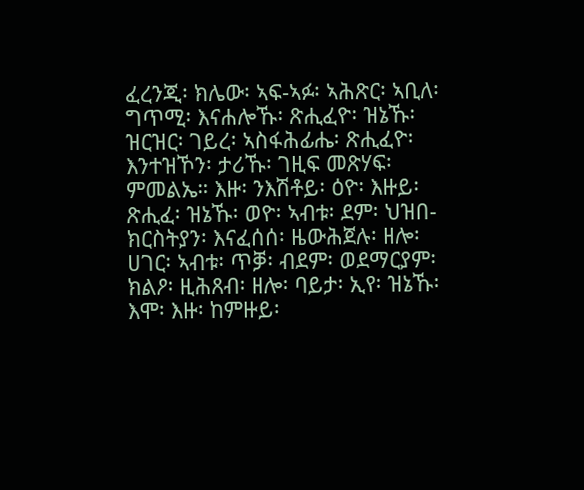ፈረንጂ፡ ክሌው፡ ኣፍ-ኣፉ፡ ኣሕጽር፡ ኣቢለ፡ ግጥሚ፡ እናሐሎኹ፡ ጽሒፈዮ፡ ዝኔኹ፡ ዝርዝር፡ ገይረ፡ ኣስፋሕፊሔ፡ ጽሒፈዮ፡ እንተዝኾን፡ ታሪኹ፡ ገዚፍ መጽሃፍ፡ ምመልኤ። እዙ፡ ንእሽቶይ፡ ዕዮ፡ እዙይ፡ ጽሒፈ፡ ዝኔኹ፡ ወዮ፡ ኣብቱ፡ ደም፡ ህዝበ-ክርስትያን፡ እናፈሰሰ፡ ዜውሕጀሉ፡ ዘሎ፡ ሀገር፡ ኣብቱ፡ ጥቓ፡ ብደም፡ ወደማርያም፡ ክልዖ፡ ዚሕጸብ፡ ዘሎ፡ ባይታ፡ ኢየ፡ ዝኔኹ፡ እሞ፡ እዙ፡ ከምዙይ፡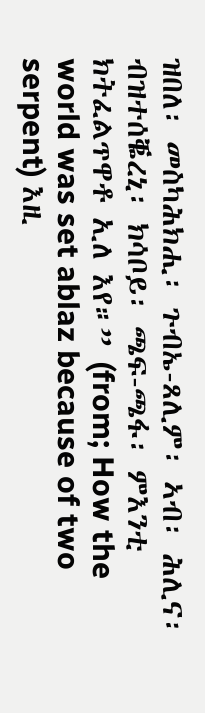ዝበለ፡ መስካሕክሒ፡ ጉብኤ-ጸሊም፡ ኣብ፡ ሕሊና፡ ብዝተሰቘረኒ፡ ክሳቦይ፡ ጫፍ-ጫፋ፡ ምእንቲ ክትፈልጥዋቶ ኢለ እየ።” (from; How the world was set ablaz because of two serpent) እዚ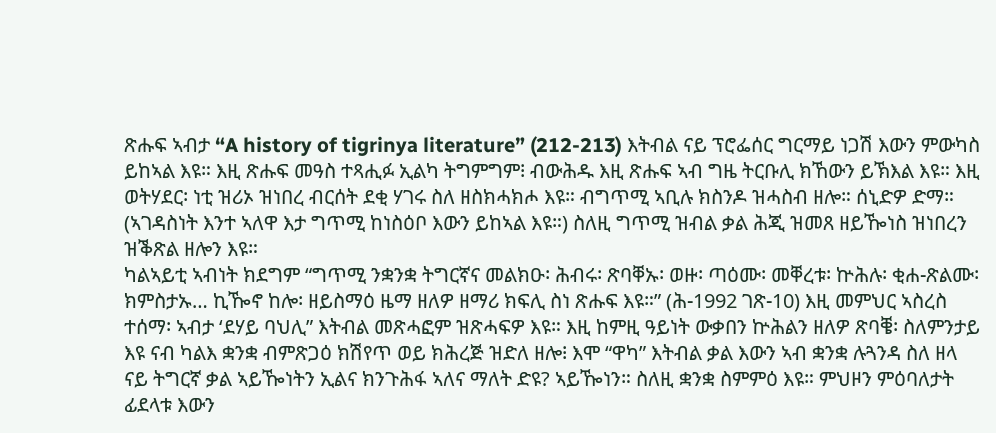ጽሑፍ ኣብታ “A history of tigrinya literature” (212-213) እትብል ናይ ፕሮፌሰር ግርማይ ነጋሽ እውን ምውካስ ይከኣል እዩ። እዚ ጽሑፍ መዓስ ተጻሒፉ ኢልካ ትግምግም፧ ብውሕዱ እዚ ጽሑፍ ኣብ ግዜ ትርቡሊ ክኸውን ይኽእል እዩ። እዚ ወትሃደር፡ ነቲ ዝሪኦ ዝነበረ ብርሰት ደቂ ሃገሩ ስለ ዘስክሓክሖ እዩ። ብግጥሚ ኣቢሉ ክስንዶ ዝሓስብ ዘሎ። ሰኒድዎ ድማ። (ኣገዳስነት እንተ ኣለዋ እታ ግጥሚ ከነስዕቦ እውን ይከኣል እዩ።) ስለዚ ግጥሚ ዝብል ቃል ሕጂ ዝመጸ ዘይዀነስ ዝነበረን ዝቕጽል ዘሎን እዩ።
ካልኣይቲ ኣብነት ክደግም “ግጥሚ ንቋንቋ ትግርኛና መልክዑ፡ ሕብሩ፡ ጽባቐኡ፡ ወዙ፡ ጣዕሙ፡ መቐረቱ፡ ኵሕሉ፡ ቂሐ-ጽልሙ፡ ክምስታኡ… ኪዀኖ ከሎ፡ ዘይስማዕ ዜማ ዘለዎ ዘማሪ ክፍሊ ስነ ጽሑፍ እዩ።” (ሕ-1992 ገጽ-10) እዚ መምህር ኣስረስ ተሰማ፡ ኣብታ ‘ደሃይ ባህሊ” እትብል መጽሓፎም ዝጽሓፍዎ እዩ። እዚ ከምዚ ዓይነት ውቃበን ኵሕልን ዘለዎ ጽባቔ፡ ስለምንታይ እዩ ናብ ካልእ ቋንቋ ብምጽጋዕ ክሽየጥ ወይ ክሕረጅ ዝድለ ዘሎ፧ እሞ “ዋካ” እትብል ቃል እውን ኣብ ቋንቋ ሉጓንዳ ስለ ዘላ ናይ ትግርኛ ቃል ኣይዀነትን ኢልና ክንጉሕፋ ኣለና ማለት ድዩ? ኣይዀነን። ስለዚ ቋንቋ ስምምዕ እዩ። ምህዞን ምዕባለታት ፊደላቱ እውን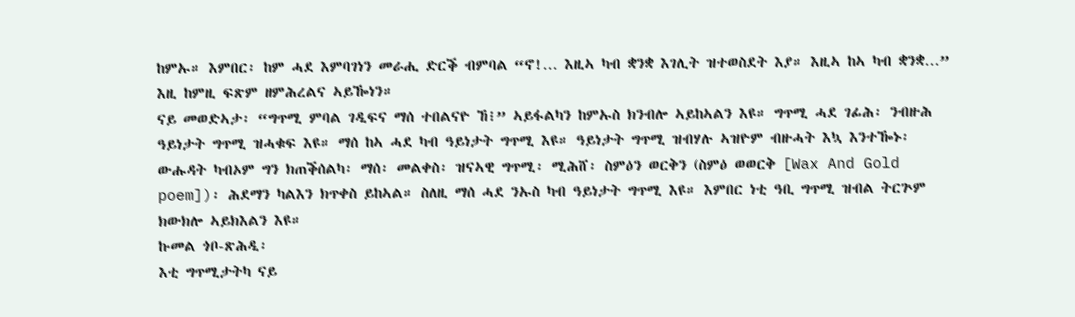ከምኡ። እምበር፡ ከም ሓደ እምባገነን መራሒ ድርቕ ብምባል “ኖ!… እዚኣ ካብ ቋንቋ እገሊት ዝተወስደት እያ። እዚኣ ከኣ ካብ ቋንቋ…” እዚ ከምዚ ፍጽም ዘምሕረልና ኣይዀነን።
ናይ መወድኣታ፡ “ግጥሚ ምባል ገዲፍና ማሰ ተበልናዮ ኸ፧” ኣይፋልካን ከምኡስ ክንብሎ ኣይከኣልን እዩ። ግጥሚ ሓደ ገፊሕ፡ ንብዙሕ ዓይነታት ግጥሚ ዝሓቁፍ እዩ። ማሰ ከኣ ሓደ ካብ ዓይነታት ግጥሚ እዩ። ዓይነታት ግጥሚ ዝብሃሉ ኣዝዮም ብዙሓት እኳ እንተዀኑ፡ ውሑዳት ካብኦም ግን ክጠቕሰልካ፡ ማሰ፡ መልቀስ፡ ዝናኣዊ ግጥሚ፡ ሚሕሸ፡ ስምዕን ወርቅን (ስምዕ ወወርቅ [Wax And Gold poem])፡ ሕደማን ካልእን ክጥቀስ ይከኣል። ስለዚ ማሰ ሓደ ንኡስ ካብ ዓይነታት ግጥሚ እዩ። እምበር ነቲ ዓቢ ግጥሚ ዝብል ትርጕም ክውክሎ ኣይክእልን እዩ።
ኩመል ጎቦ-ጽሕዲ፡
እቲ ግጥሚታትካ ናይ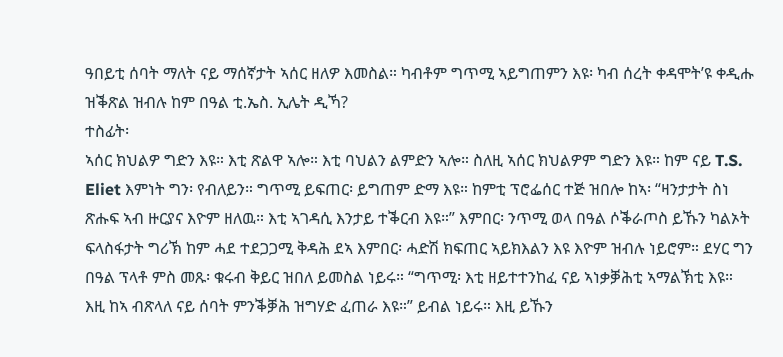ዓበይቲ ሰባት ማለት ናይ ማሰኛታት ኣሰር ዘለዎ እመስል። ካብቶም ግጥሚ ኣይግጠምን እዩ፡ ካብ ሰረት ቀዳሞት’ዩ ቀዲሑ ዝቕጽል ዝብሉ ከም በዓል ቲ.ኤስ. ኢሌት ዲኻ?
ተስፊት፡
ኣሰር ክህልዎ ግድን እዩ። እቲ ጽልዋ ኣሎ። እቲ ባህልን ልምድን ኣሎ። ስለዚ ኣሰር ክህልዎም ግድን እዩ። ከም ናይ T.S. Eliet እምነት ግን፡ የብለይን። ግጥሚ ይፍጠር፡ ይግጠም ድማ እዩ። ከምቲ ፕሮፌሰር ተጅ ዝበሎ ከኣ፡ “ዛንታታት ስነ ጽሑፍ ኣብ ዙርያና እዮም ዘለዉ። እቲ ኣገዳሲ እንታይ ተቕርብ እዩ።” እምበር፡ ንጥሚ ወላ በዓል ሶቕራጦስ ይኹን ካልኦት ፍላስፋታት ግሪኽ ከም ሓደ ተደጋጋሚ ቅዳሕ ደኣ እምበር፡ ሓድሽ ክፍጠር ኣይክእልን እዩ እዮም ዝብሉ ነይሮም። ደሃር ግን በዓል ፕላቶ ምስ መጹ፡ ቁሩብ ቅይር ዝበለ ይመስል ነይሩ። “ግጥሚ፡ እቲ ዘይተተንከፈ ናይ ኣነቃቓሕቲ ኣማልኽቲ እዩ። እዚ ከኣ ብጽላለ ናይ ሰባት ምንቕቓሕ ዝግሃድ ፈጠራ እዩ።” ይብል ነይሩ። እዚ ይኹን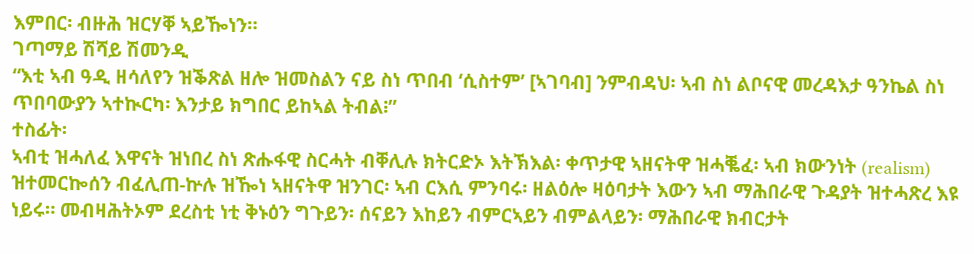እምበር፡ ብዙሕ ዝርሃቐ ኣይዀነን።
ገጣማይ ሽሻይ ሽመንዲ
“እቲ ኣብ ዓዲ ዘሳለየን ዝቕጽል ዘሎ ዝመስልን ናይ ስነ ጥበብ ‘ሲስተም’ [ኣገባብ] ንምብዳህ፡ ኣብ ስነ ልቦናዊ መረዳእታ ዓንኬል ስነ ጥበባውያን ኣተኲርካ፡ እንታይ ክግበር ይከኣል ትብል፧”
ተስፊት፡
ኣብቲ ዝሓለፈ እዋናት ዝነበረ ስነ ጽሑፋዊ ስርሓት ብቐሊሉ ክትርድኦ እትኽእል፡ ቀጥታዊ ኣዘናትዋ ዝሓቘፈ፡ ኣብ ክውንነት (realism) ዝተመርኰሰን ብፈሊጠ-ኵሉ ዝዀነ ኣዘናትዋ ዝንገር፡ ኣብ ርእሲ ምንባሩ፡ ዘልዕሎ ዛዕባታት እውን ኣብ ማሕበራዊ ጉዳያት ዝተሓጽረ እዩ ነይሩ። መብዛሕትኦም ደረስቲ ነቲ ቅኑዕን ግጉይን፡ ሰናይን እከይን ብምርኣይን ብምልላይን፡ ማሕበራዊ ክብርታት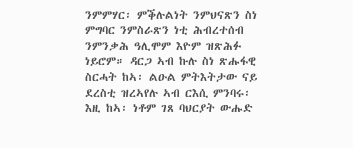ንምምሃር፡ ምቕሉልነት ንምህናጽን ስነ ምግባር ንምስራጽን ነቲ ሕብረተሰብ ንምንቃሕ ዓሊሞም እዮም ዝጽሕፉ ነይሮም። ዳርጋ ኣብ ኩሉ ስነ ጽሑፋዊ ስርሓት ከኣ፡ ልዑል ምትእትታው ናይ ደረስቲ ዝረኣየሉ ኣብ ርእሲ ምንባሩ፡ እዚ ከኣ፡ ነቶም ገጸ ባህርያት ውሑድ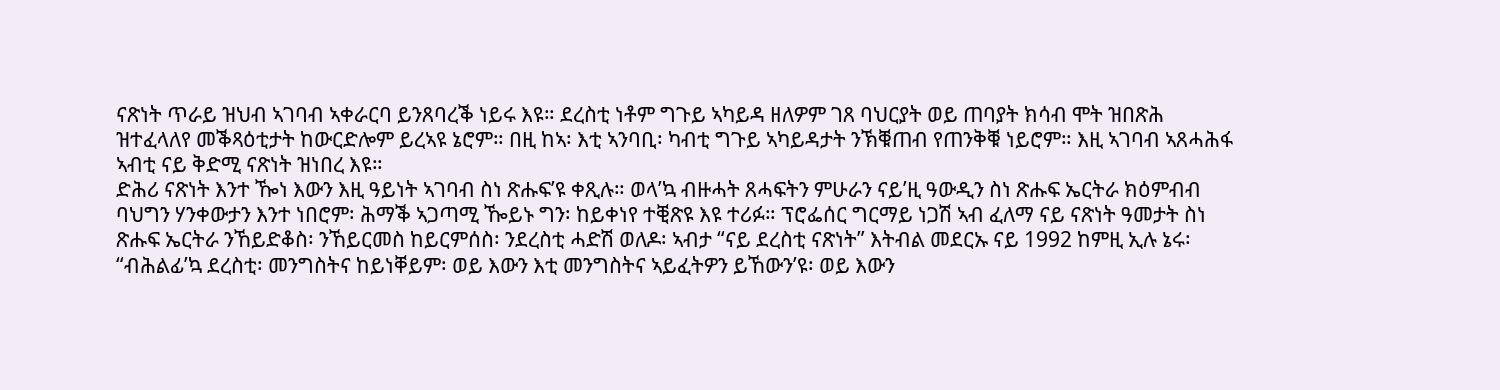ናጽነት ጥራይ ዝህብ ኣገባብ ኣቀራርባ ይንጸባረቕ ነይሩ እዩ። ደረስቲ ነቶም ግጉይ ኣካይዳ ዘለዎም ገጸ ባህርያት ወይ ጠባያት ክሳብ ሞት ዝበጽሕ ዝተፈላለየ መቕጻዕቲታት ከውርድሎም ይረኣዩ ኔሮም። በዚ ከኣ፡ እቲ ኣንባቢ፡ ካብቲ ግጉይ ኣካይዳታት ንኽቑጠብ የጠንቅቑ ነይሮም። እዚ ኣገባብ ኣጸሓሕፋ ኣብቲ ናይ ቅድሚ ናጽነት ዝነበረ እዩ።
ድሕሪ ናጽነት እንተ ዀነ እውን እዚ ዓይነት ኣገባብ ስነ ጽሑፍ’ዩ ቀጺሉ። ወላ’ኳ ብዙሓት ጸሓፍትን ምሁራን ናይ’ዚ ዓውዲን ስነ ጽሑፍ ኤርትራ ክዕምብብ ባህግን ሃንቀውታን እንተ ነበሮም፡ ሕማቕ ኣጋጣሚ ዀይኑ ግን፡ ከይቀነየ ተቒጽዩ እዩ ተሪፉ። ፕሮፌሰር ግርማይ ነጋሽ ኣብ ፈለማ ናይ ናጽነት ዓመታት ስነ ጽሑፍ ኤርትራ ንኸይድቆስ፡ ንኸይርመስ ከይርምሰስ፡ ንደረስቲ ሓድሽ ወለዶ፡ ኣብታ “ናይ ደረስቲ ናጽነት” እትብል መደርኡ ናይ 1992 ከምዚ ኢሉ ኔሩ፡ “ብሕልፊ’ኳ ደረስቲ፡ መንግስትና ከይነቐይም፡ ወይ እውን እቲ መንግስትና ኣይፈትዎን ይኸውን’ዩ፡ ወይ እውን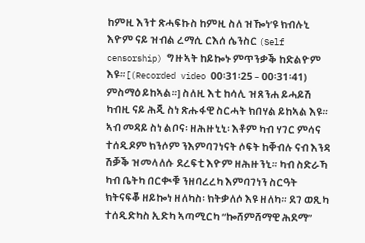ከምዚ እንተ ጽሓፍኩስ ከምዚ ስለ ዝዀነ’ዩ ክብሉኒ እዮም ናይ ዝብል ረማሲ ርእሰ ሴንስር (Self censorship) ግዙኣት ከይኰኑ ምጥንቃቕ ከድልዮም እዩ።[(Recorded video 00፡31፡25 – 00፡31፡41) ምስማዕ ይከኣል።] ስለዚ እቲ ከሳሊ ዝጸንሐ ይሓይሽ ካብዚ ናይ ሕጂ ስነ ጽሑፋዊ ስርሓት ክበሃል ይከኣል እዩ።
ኣብ መዳይ ስነ ልቦና፡ ዘሕዙኒኒ፡ እቶም ካብ ሃገር ምሳና ተሰዲዶም ክንሶም ንእምባገነናት ሶፍት ከቐብሉ ናብ እንዳ ሽቓቕ ዝመላለሱ ደረፍቲ እዮም ዘሕዙንኒ። ካብ ስድራኻ ካብ ቤትካ በርቊቑ ንዘባረረካ እምባገነን ስርዓት ክትናፍቖ ዘይኰነ ዘለካስ፡ ክትቃለሶ እዩ ዘለካ። ደገ ወጺካ ተሰዲድካስ ኢድካ ኣጣሚርካ “ኰሸምሸማዊ ሕደማ”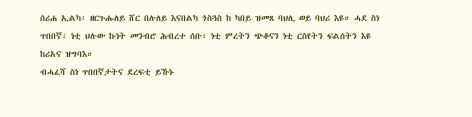ሰሪሐ ኢልካ፡ ዘርጉሑለይ ሸር በሉለይ እናበልካ ጎስጓስ ከ ካበይ ዝመጸ ባህሊ ወይ ባህሪ እዩ። ሓደ ስነ ጥበበኛ፡ ነቲ ህሉው ኩነት መንብሮ ሕብረተ ሰቡ፡ ነቲ ምረትን ጭቆናን ነቲ ርስየትን ፍልሰትን እዩ ከሪአና ዝግባእ።
ብሓፈሻ ስነ ጥበበኛታትና ደረፍቲ ይኹኑ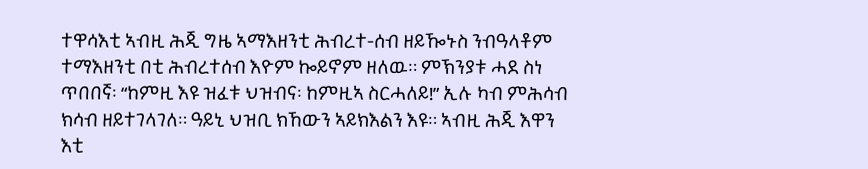ተዋሳእቲ ኣብዚ ሕጂ ግዜ ኣማእዘንቲ ሕብረተ-ሰብ ዘይዀኑስ ንብዓላቶም ተማእዘንቲ በቲ ሕብረተሰብ እዮም ኰይኖም ዘለዉ። ምኽንያቱ ሓደ ስነ ጥበበኛ፡ “ከምዚ እዩ ዝፈቱ ህዝብና፡ ከምዚኣ ስርሓለይ!” ኢሉ ካብ ምሕሳብ ክሳብ ዘይተገላገለ። ዓይኒ ህዝቢ ክኸውን ኣይክእልን እዩ። ኣብዚ ሕጂ እዋን እቲ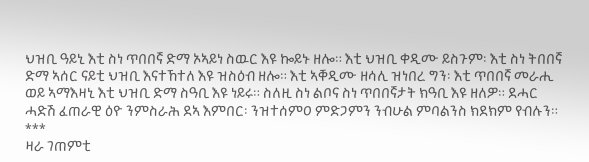ህዝቢ ዓይኒ እቲ ስነ ጥበበኛ ድማ ኦኣይነ ስዉር እዩ ኰይኑ ዘሎ። እቲ ህዝቢ ቀዲሙ ይስጉም፡ እቲ ስነ ትበበኛ ድማ ኣሰር ናይቲ ህዝቢ እናተኸተለ እዩ ዝስዕብ ዘሎ። እቲ ኣቐዲሙ ዘሳሊ ዝነበረ ግን፡ እቲ ጥበበኛ መራሒ ወይ ኣማእዛኒ እቲ ህዝቢ ድማ ስዓቢ እዩ ነይሩ። ስለዚ ስነ ልቦና ስነ ጥበበኛታት ክዓቢ እዩ ዘለዎ። ደሓር ሓድሽ ፈጠራዊ ዕዮ ንምስራሕ ደኣ እምበር፡ ንዝተሰምዐ ምድጋምን ንብሁል ምባልንስ ክደክም የብሉን።
***
ዛራ ገጠምቲ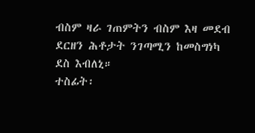ብስም ዛራ ገጠምትን ብስም እዛ መደብ ደርዘን ሕቶታት ንገጣሚን ከመስግነካ ደስ እብለኒ።
ተስፊት፡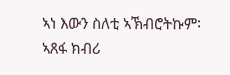ኣነ እውን ስለቲ ኣኽብሮትኩም፡ ኣጸፋ ክብሪ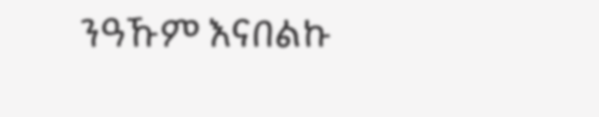ንዓኹም እናበልኩ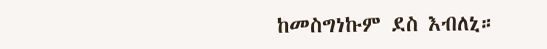ከመስግነኩም ደስ እብለኒ።